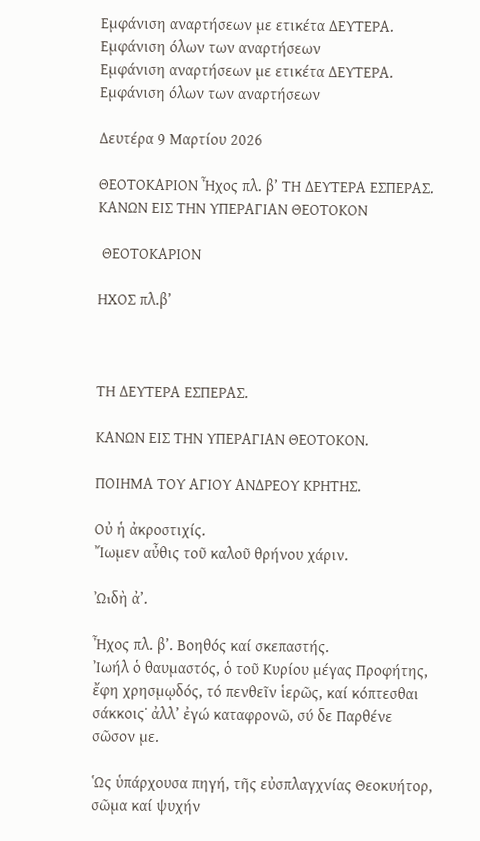Εμφάνιση αναρτήσεων με ετικέτα ΔΕΥΤΕΡΑ. Εμφάνιση όλων των αναρτήσεων
Εμφάνιση αναρτήσεων με ετικέτα ΔΕΥΤΕΡΑ. Εμφάνιση όλων των αναρτήσεων

Δευτέρα 9 Μαρτίου 2026

ΘΕΟΤΟΚΑΡΙΟΝ Ἦχος πλ. β’ ΤΗ ΔΕΥΤΕΡΑ ΕΣΠΕΡΑΣ. ΚΑΝΩΝ ΕΙΣ ΤΗΝ ΥΠΕΡΑΓΙΑΝ ΘΕΟΤΟΚΟΝ

 ΘΕΟΤΟΚΑΡΙΟΝ

ΗΧΟΣ πλ.β’



ΤΗ ΔΕΥΤΕΡΑ ΕΣΠΕΡΑΣ.

ΚΑΝΩΝ ΕΙΣ ΤΗΝ ΥΠΕΡΑΓΙΑΝ ΘΕΟΤΟΚΟΝ.

ΠΟΙΗΜΑ ΤΟΥ ΑΓΙΟΥ ΑΝΔΡΕΟΥ ΚΡΗΤΗΣ.

Οὐ ἡ ἀκροστιχίς.
Ἴωμεν αὖθις τοῦ καλοῦ θρήνου χάριν.

ᾨδὴ ἀ’.

Ἦχος πλ. β’. Βοηθός καί σκεπαστής.
Ἰωήλ ὁ θαυμαστός, ὁ τοῦ Κυρίου μέγας Προφήτης, ἔφη χρησμῳδός, τό πενθεῖν ἱερῶς, καί κόπτεσθαι σάκκοις˙ ἀλλ’ ἐγώ καταφρονῶ, σύ δε Παρθένε σῶσον με.

Ὡς ὑπάρχουσα πηγή, τῆς εὐσπλαγχνίας Θεοκυήτορ, σῶμα καί ψυχήν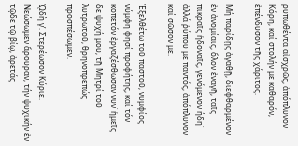ρυπωθέντα αἰσχρῶς, ἀπόπλυνον Κόρη, καί στολήν με καθαρόν, ἐπένδυσον τῆς χάριτος.

Μή παρίδῃς ἀγαθῇ, διεφθαρμένον ἐν ἀνομίαις, ὅλον ἐναγῆ, ταῖς πικραῖς ἡδοναῖς, γενόμενον ήδη˙ ἀλλά ῥύπου με παντός, ἀπόπλυνον καί σῶσον με.

Ἐξελθέτω τοῦ παστοῦ, νυμφίος νύμφη φησί προφήτης, καί τόν κοπετόν ἐργαζέσθωσαν νυν˙ ἡμεῖς δε ψυχή μου, τῆ Μητρί τοῦ λυτρωτοῦ, θρηνοπρεπώς προσπέσωμεν.

ᾨδὴ γ’. Στερέωσον Κύριε.
Νεώσωμεν ἄρουραν, τήν ψυχικήν ἐν τῷδε τῷ βίῳ, ἀρετάς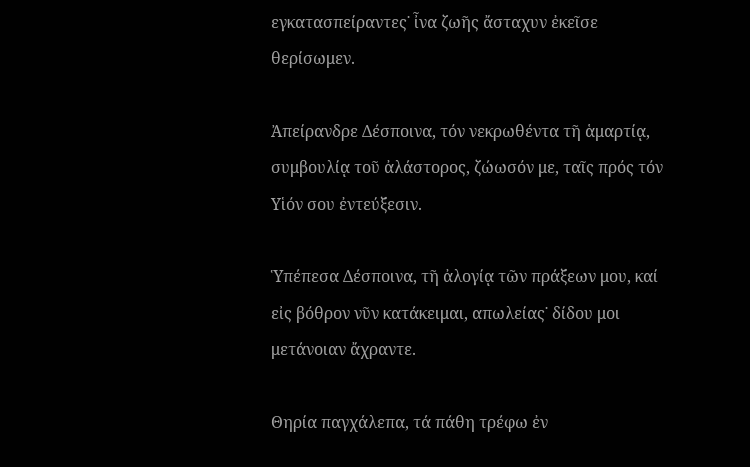εγκατασπείραντες˙ ἶνα ζωῆς ἄσταχυν ἐκεῖσε θερίσωμεν.

Ἀπείρανδρε Δέσποινα, τόν νεκρωθέντα τῆ ἁμαρτίᾳ, συμβουλίᾳ τοῦ ἀλάστορος, ζώωσόν με, ταῖς πρός τόν Υἱόν σου ἐντεύξεσιν.

Ὑπέπεσα Δέσποινα, τῆ ἀλογίᾳ τῶν πράξεων μου, καί εἰς βόθρον νῦν κατάκειμαι, απωλείας˙ δίδου μοι μετάνοιαν ἄχραντε.

Θηρία παγχάλεπα, τά πάθη τρέφω ἐν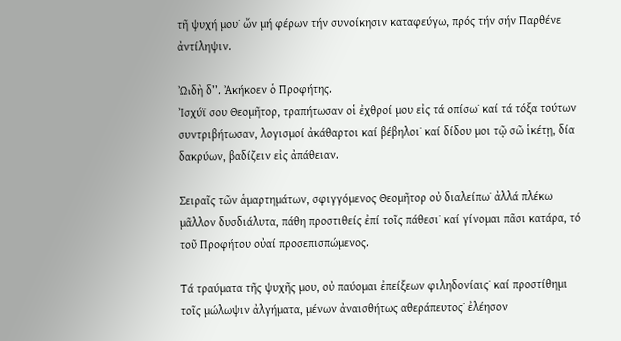τῆ ψυχή μου˙ ὤν μή φέρων τήν συνοίκησιν καταφεύγω, πρός τήν σήν Παρθένε ἀντίληψιν.

ᾨδὴ δ’’. Ἀκήκοεν ὁ Προφήτης.
Ἰσχύϊ σου Θεομῆτορ, τραπήτωσαν οἱ ἐχθροί μου εἰς τά οπίσω˙ καί τά τόξα τούτων συντριβήτωσαν, λογισμοί ἀκάθαρτοι καί βέβηλοι˙ καί δίδου μοι τῷ σῶ ἱκέτῃ, δία δακρύων, βαδίζειν εἰς ἀπάθειαν.

Σειραῖς τῶν ἁμαρτημάτων, σφιγγόμενος Θεομῆτορ οὐ διαλείπω˙ ἀλλά πλέκω μᾶλλον δυσδιάλυτα, πάθη προστιθείς ἐπί τοῖς πάθεσι˙ καί γίνομαι πᾶσι κατάρα, τό τοῦ Προφήτου οὐαί προσεπισπώμενος.

Τά τραύματα τῆς ψυχῆς μου, οὐ παύομαι ἐπείξεων φιληδονίαις˙ καί προστίθημι τοῖς μώλωψιν ἀλγήματα, μένων ἀναισθήτως αθεράπευτος˙ ἐλέησον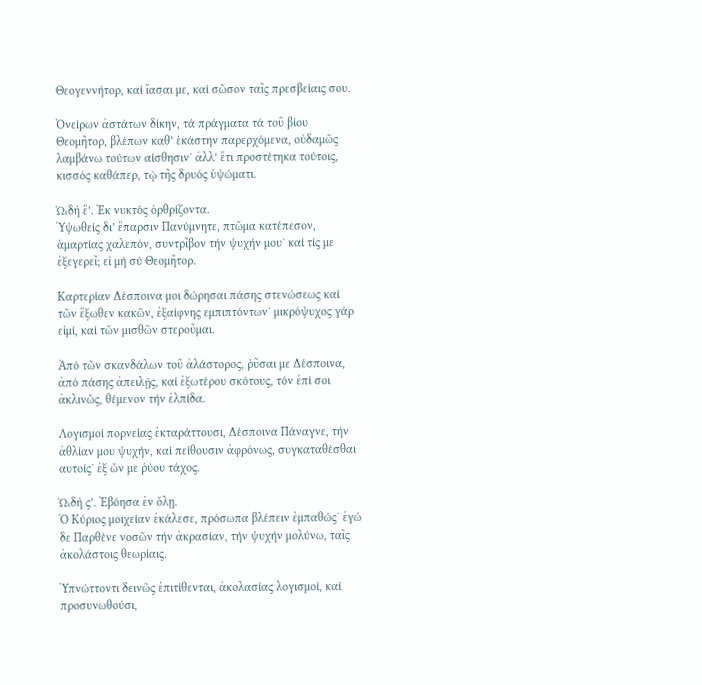Θεογεννήτορ, καί ἴασαι με, καί σῶσον ταῖς πρεσβείαις σου.

Ὀνείρων ἀστάτων δίκην, τά πράγματα τά τοῦ βίου Θεομῆτορ, βλέπων καθ’ ἑκάστην παρερχόμενα, οὐδαμῶς λαμβάνω τούτων αίσθησιν˙ ἀλλ’ ἔτι προστέτηκα τούτοις, κισσός καθάπερ, τῷ τῆς δρυός ὑψώματι.

ᾨδὴ ἕ’. Ἐκ νυκτός ὀρθρίζοντα.
Ὑψωθείς δι’ ἔπαρσιν Πανύμνητε, πτῶμα κατέπεσον, ἁμαρτίας χαλεπόν, συντρῖβον τήν ψυχήν μου˙ καί τίς με ἐξεγερεῖ; εἰ μή σύ Θεομῆτορ.

Καρτερίαν Δέσποινα μοι δώρησαι πάσης στενώσεως καί τῶν ἔξωθεν κακῶν, ἐξαίφνης εμπιπτόντων˙ μικρόψυχος γάρ εἰμί, καί τῶν μισθῶν στεροῦμαι.

Ἀπό τῶν σκανδάλων τοῦ ἀλάστορος, ῥῦσαι με Δέσποινα, ἀπό πάσης ἀπειλῇς, καί ἐξωτέρου σκότους, τόν ἐπί σοι ἀκλινῶς, θέμενον τήν ἐλπίδα.

Λογισμοί πορνείας ἐκταράττουσι, Δέσποινα Πάναγνε, τήν ἀθλίαν μου ψυχήν, καί πείθουσιν ἀφρόνως, συγκαταθέσθαι αυτοίς˙ ἐξ ὤν με ῥύου τάχος.

ᾨδὴ ς’. Ἐβόησα ἐν ὄλῃ.
Ὁ Κύριος μοιχείαν ἐκάλεσε, πρόσωπα βλέπειν ἐμπαθώς˙ ἐγώ δε Παρθένε νοσῶν τήν ἀκρασίαν, τήν ψυχήν μολύνω, ταῖς ἀκολάστοις θεωρίαις.

Ὑπνώττοντι δεινῶς ἐπιτίθενται, ἀκολασίας λογισμοί, καί προσυνωθούσι,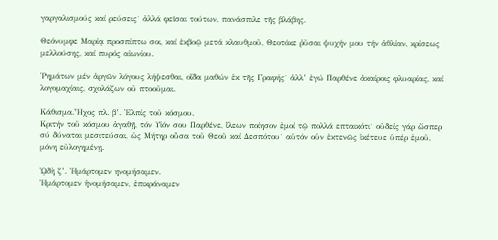γαργαλισμούς καί ρεύσεις˙ ἀλλά φεῖσαι τούτων, πανάσπιλε τῆς βλάβης.

Θεόνυμφε Μαρίᾳ προσπίπτω σοι, καί ἐκβοῷ μετά κλαυθμοῦ, Θεοτόκε ῥῦσαι ψυχήν μου τήν ἀθλίαν, κρίσεως μελλούσης, καί πυρός αἰωνίου.

Ῥημάτων μέν ἀργῶν λόγους λήψεσθαι, οἴδα μαθών ἐκ τῆς Γραφής˙ ἀλλ’ ἐγώ Παρθένε ἀκαίροις φλυαρίας, καί λογομαχίαις, σχολάζων οὐ πτοοῦμαι.

Κάθισμα.Ἦχος πλ. β’. Ἐλπίς τοῦ κόσμου.
Κριτήν τοῦ κόσμου ἀγαθῇ, τόν Υἱόν σου Παρθένε, ἵλεων ποίησον ἐμοί τῷ πολλά επταικότι˙ οὐδείς γάρ ὤσπερ σύ δύναται μεσιτεύσαι, ὡς Μήτηρ οὖσα τοῦ Θεοῦ καί Δεσπότου˙ αὑτόν οὑν ἐκτενῶς ἱκέτευε ὑπέρ ἐμοῦ, μόνη εὐλογημένῃ.

ᾨδὴ ζ’. Ἡμάρτομεν ηνομήσαμεν.
Ἡμάρτομεν ἡνομήσαμεν, ἐπικράναμεν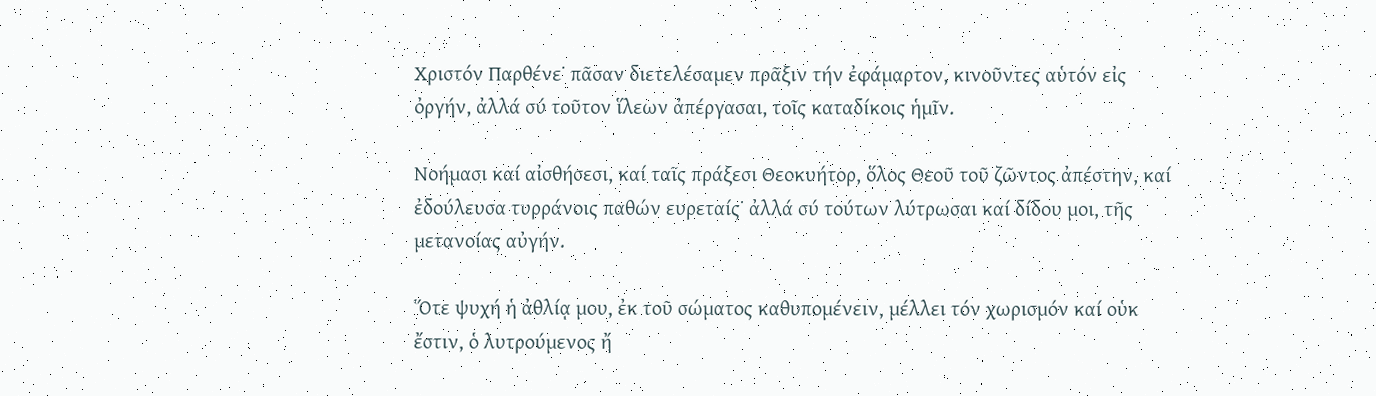Χριστόν Παρθένε˙ πᾶσαν διετελέσαμεν πρᾶξιν τήν ἐφάμαρτον, κινοῦντες αὑτόν εἰς ὀργήν, ἀλλά σύ τοῦτον ἵλεων ἀπέργασαι, τοῖς καταδίκοις ἡμῖν.

Νοήμασι καί αἰσθήσεσι, καί ταῖς πράξεσι Θεοκυήτορ, ὅλος Θεοῦ τοῦ ζῶντος ἀπέστην, καί ἐδούλευσα τυρράνοις παθών ευρεταίς˙ ἀλλά σύ τούτων λύτρωσαι καί δίδου μοι, τῆς μετανοίας αὐγήν.

Ὅτε ψυχή ἡ ἀθλίᾳ μου, ἐκ τοῦ σώματος καθυπομένειν, μέλλει τόν χωρισμόν καί οὑκ ἔστιν, ὁ λυτρούμενος ἤ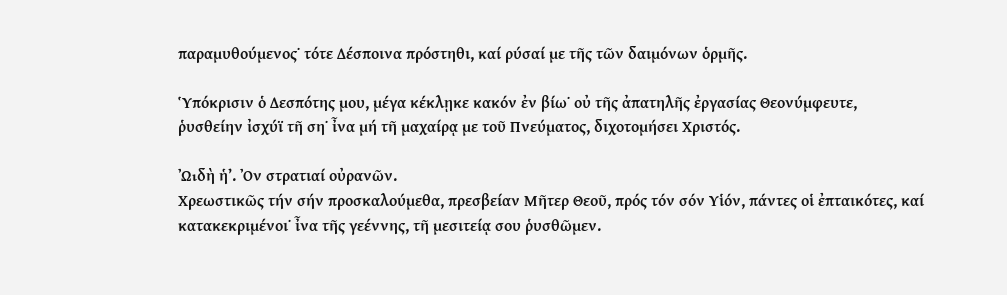παραμυθούμενος˙ τότε Δέσποινα πρόστηθι, καί ρύσαί με τῆς τῶν δαιμόνων ὁρμῆς.

Ὑπόκρισιν ὁ Δεσπότης μου, μέγα κέκλῃκε κακόν ἐν βίω˙ οὐ τῆς ἀπατηλῆς ἐργασίας Θεονύμφευτε, ῥυσθείην ἰσχύϊ τῆ ση˙ ἶνα μή τῆ μαχαίρᾳ με τοῦ Πνεύματος, διχοτομήσει Χριστός.

ᾨδὴ ἡ’. Ὀν στρατιαί οὐρανῶν.
Χρεωστικῶς τήν σήν προσκαλούμεθα, πρεσβείαν Μῆτερ Θεοῦ, πρός τόν σόν Υἱόν, πάντες οἱ ἐπταικότες, καί κατακεκριμένοι˙ ἶνα τῆς γεέννης, τῆ μεσιτείᾳ σου ῥυσθῶμεν.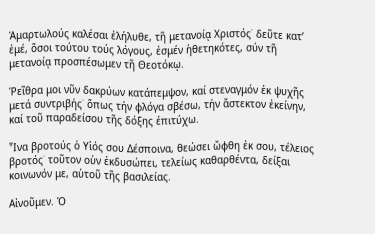Ἁμαρτωλούς καλέσαι ἐλήλυθε, τῆ μετανοίᾳ Χριστός˙ δεῦτε κατ’ ἐμέ, ὅσοι τούτου τούς λόγους, ἐσμέν ἡθετηκότες, σύν τῆ μετανοίᾳ προσπέσωμεν τῆ Θεοτόκῳ.

Ῥεῖθρα μοι νῦν δακρύων κατάπεμψον, καί στεναγμόν ἐκ ψυχῆς μετά συντριβής˙ ὅπως τήν φλόγα σβέσω, τήν ἄστεκτον ἐκείνην, καί τοῦ παραδείσου τῆς δόξης ἐπιτύχω.

Ἶνα βροτούς ὁ Υἱός σου Δέσποινα, θεώσει ὤφθη ἐκ σου, τέλειος βροτός˙ τοῦτον οὑν ἐκδυσώπει, τελείως καθαρθέντα, δείξαι κοινωνόν με, αὑτοῦ τῆς βασιλείας.

Αἰνοῦμεν. Ὁ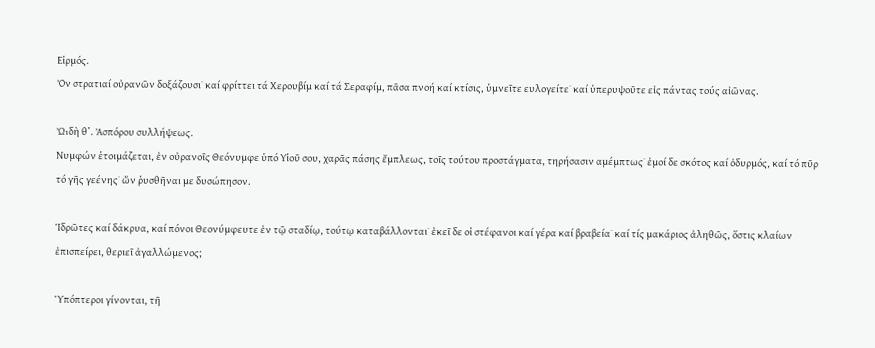Εἱρμός.
Ὀν στρατιαί οὐρανῶν δοξάζουσι˙ καί φρίττει τά Χερουβίμ καί τά Σεραφίμ, πᾶσα πνοή καί κτίσις, ὑμνεῖτε ευλογείτε˙ καί ὑπερυψοῦτε εἰς πάντας τούς αἰῶνας.

ᾨδὴ θ’. Ἀσπόρου συλλήψεως.
Νυμφών ἑτοιμάζεται, ἐν οὐρανοῖς Θεόνυμφε ὑπό Υἱοῦ σου, χαρᾶς πάσης ἔμπλεως, τοῖς τούτου προστάγματα, τηρήσασιν αμέμπτως˙ ἐμοί δε σκότος καί ὀδυρμός, καί τό πῦρ τό γῆς γεένης˙ ὤν ῥυσθῆναι με δυσώπησον.

Ἱδρῶτες καί δάκρυα, καί πόνοι Θεονύμφευτε ἐν τῷ σταδίῳ, τούτῳ καταβάλλονται˙ ἐκεῖ δε οἱ στέφανοι καί γέρα καί βραβεία˙ καί τίς μακάριος ἀληθῶς, ὅστις κλαίων ἐπισπείρει, θεριεῖ ἀγαλλώμενος;

Ὑπόπτεροι γίνονται, τῆ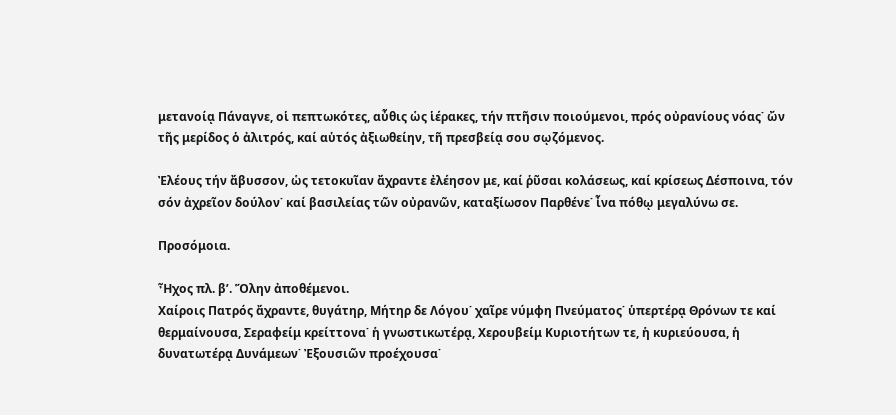μετανοίᾳ Πάναγνε, οἱ πεπτωκότες, αὖθις ὡς ἱέρακες, τήν πτῆσιν ποιούμενοι, πρός οὐρανίους νόας˙ ὤν τῆς μερίδος ὁ ἀλιτρός, καί αὑτός ἀξιωθείην, τῆ πρεσβείᾳ σου σῳζόμενος.

Ἐλέους τήν ἄβυσσον, ὡς τετοκυῖαν ἄχραντε ἐλέησον με, καί ῥῦσαι κολάσεως, καί κρίσεως Δέσποινα, τόν σόν ἀχρεῖον δούλον˙ καί βασιλείας τῶν οὐρανῶν, καταξίωσον Παρθένε˙ ἶνα πόθῳ μεγαλύνω σε.

Προσόμοια.

Ἦχος πλ. β’. Ὅλην ἀποθέμενοι.
Χαίροις Πατρός ἄχραντε, θυγάτηρ, Μήτηρ δε Λόγου˙ χαῖρε νύμφη Πνεύματος˙ ὑπερτέρᾳ Θρόνων τε καί θερμαίνουσα, Σεραφείμ κρείττονα˙ ἡ γνωστικωτέρᾳ, Χερουβείμ Κυριοτήτων τε, ἡ κυριεύουσα, ἡ δυνατωτέρᾳ Δυνάμεων˙ Ἐξουσιῶν προέχουσα˙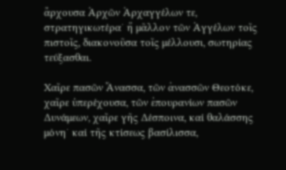ἄρχουσα Ἀρχῶν Ἀρχαγγέλων τε, στρατηγικωτέρα˙ ἤ μᾶλλον τῶν Ἀγγέλων τοῖς πιστοῖς, διακονοῦσα τοῖς μέλλουσι, σωτηρίας τεύξασθαι.

Χαῖρε πασῶν Ἄνασσα, τῶν ἀνασσῶν Θεοτόκε, χαῖρε ὑπερέχουσα, τῶν ἐπουρανίων πασῶν Δυνάμεων, χαῖρε γῆς Δέσποινα, καί θαλάσσης μόνη˙ καί τῆς κτίσεως βασίλισσα,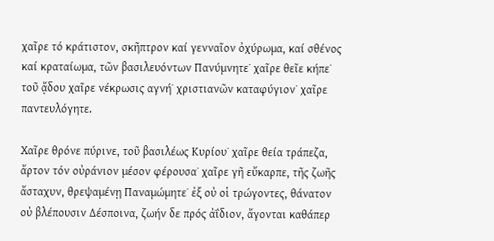χαῖρε τό κράτιστον, σκῆπτρον καί γενναῖον ὀχύρωμα, καί σθένος καί κραταίωμα, τῶν βασιλευόντων Πανύμνητε˙ χαῖρε θεῖε κήπε˙ τοῦ ᾄδου χαῖρε νέκρωσις αγνή˙ χριστιανῶν καταφύγιον˙ χαῖρε παντευλόγητε.

Χαῖρε θρόνε πύρινε, τοῦ βασιλέως Κυρίου˙ χαῖρε θεία τράπεζα, ἄρτον τόν οὐράνιον μέσον φέρουσα˙ χαῖρε γῆ εὔκαρπε, τῆς ζωῆς ἄσταχυν, θρεψαμένῃ Παναμώμητε˙ ἐξ οὐ οἱ τρώγοντες, θάνατον οὐ βλέπουσιν Δέσποινα, ζωήν δε πρός ἀΐδιον, ἄγονται καθάπερ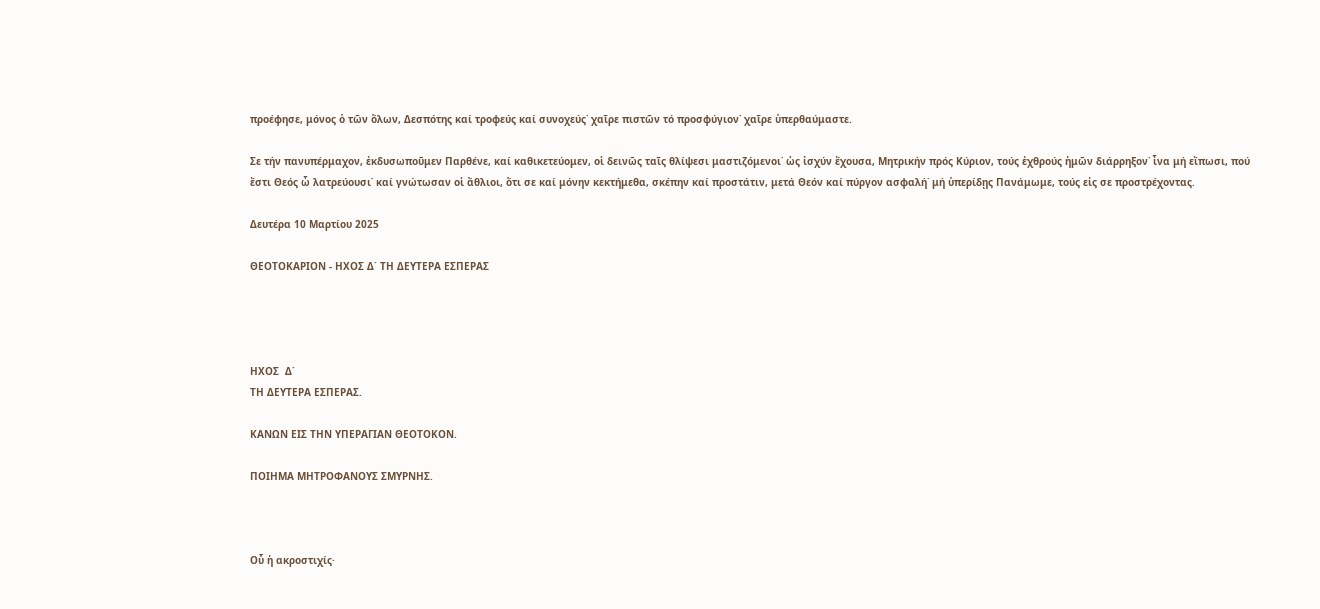προέφησε, μόνος ὁ τῶν ὅλων, Δεσπότης καί τροφεύς καί συνοχεύς˙ χαῖρε πιστῶν τό προσφύγιον˙ χαῖρε ὑπερθαύμαστε.

Σε τήν πανυπέρμαχον, ἐκδυσωποῦμεν Παρθένε, καί καθικετεύομεν, οἱ δεινῶς ταῖς θλίψεσι μαστιζόμενοι˙ ὡς ἰσχύν ἔχουσα, Μητρικήν πρός Κύριον, τούς ἐχθρούς ἡμῶν διάρρηξον˙ ἶνα μή εἴπωσι, πού ἔστι Θεός ὦ λατρεύουσι˙ καί γνώτωσαν οἱ ἄθλιοι, ὅτι σε καί μόνην κεκτήμεθα, σκέπην καί προστάτιν, μετά Θεόν καί πύργον ασφαλή˙ μή ὑπερίδῃς Πανάμωμε, τούς εἰς σε προστρέχοντας.

Δευτέρα 10 Μαρτίου 2025

ΘΕΟΤΟΚΑΡΙΟΝ - ΗΧΟΣ Δ΄ ΤΗ ΔΕΥΤΕΡΑ ΕΣΠΕΡΑΣ




ΗΧΟΣ  Δ΄
ΤΗ ΔΕΥΤΕΡΑ ΕΣΠΕΡΑΣ.

ΚΑΝΩΝ ΕΙΣ ΤΗΝ ΥΠΕΡΑΓΙΑΝ ΘΕΟΤΟΚΟΝ.

ΠΟΙΗΜΑ ΜΗΤΡΟΦΑΝΟΥΣ ΣΜΥΡΝΗΣ.



Οὗ ἡ ακροστιχίς·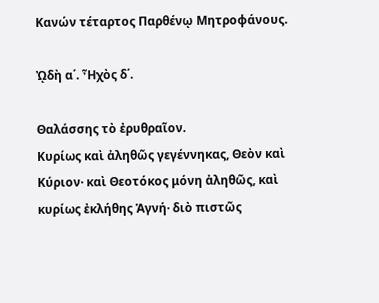Κανών τέταρτος Παρθένῳ Μητροφάνους.

ᾨδὴ α΄. Ἦχὸς δ΄.

Θαλάσσης τὸ ἐρυθραῖον.
Κυρίως καὶ ἀληθῶς γεγέννηκας, Θεὸν καὶ Κύριον· καὶ Θεοτόκος μόνη ἀληθῶς, καὶ κυρίως ἐκλήθης Ἁγνή· διὸ πιστῶς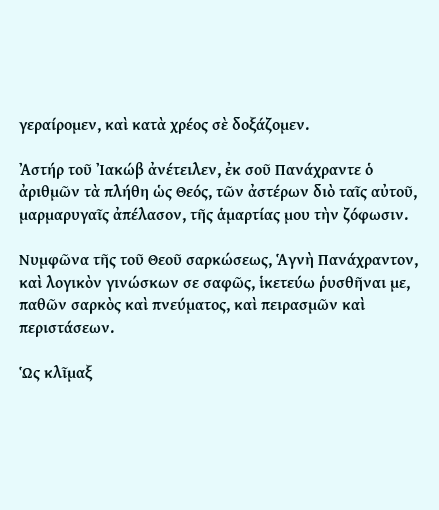γεραίρομεν, καὶ κατὰ χρέος σὲ δοξάζομεν.

Ἀστήρ τοῦ Ἰακώβ ἀνέτειλεν, ἐκ σοῦ Πανάχραντε ὁ ἀριθμῶν τὰ πλήθη ὡς Θεός, τῶν ἀστέρων διὸ ταῖς αὐτοῦ, μαρμαρυγαῖς ἀπέλασον, τῆς ἁμαρτίας μου τὴν ζόφωσιν.

Νυμφῶνα τῆς τοῦ Θεοῦ σαρκώσεως, Ἁγνὴ Πανάχραντον, καὶ λογικὸν γινώσκων σε σαφῶς, ἱκετεύω ῥυσθῆναι με, παθῶν σαρκὸς καὶ πνεύματος, καὶ πειρασμῶν καὶ περιστάσεων.

Ὡς κλῖμαξ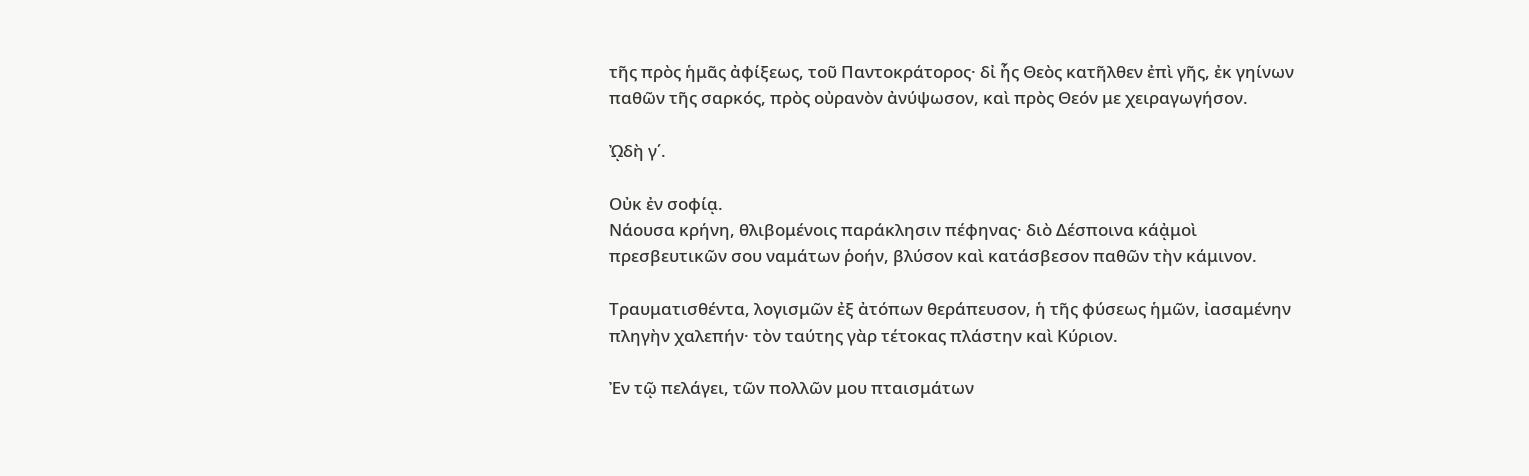τῆς πρὸς ἡμᾶς ἀφίξεως, τοῦ Παντοκράτορος· δἰ ἧς Θεὸς κατῆλθεν ἐπὶ γῆς, ἐκ γηίνων παθῶν τῆς σαρκός, πρὸς οὐρανὸν ἀνύψωσον, καὶ πρὸς Θεόν με χειραγωγήσον.

ᾨδὴ γ΄.

Οὐκ ἐν σοφίᾳ.
Νάουσα κρήνη, θλιβομένοις παράκλησιν πέφηνας· διὸ Δέσποινα κάᾀμοὶ πρεσβευτικῶν σου ναμάτων ῥοήν, βλύσον καὶ κατάσβεσον παθῶν τὴν κάμινον.

Τραυματισθέντα, λογισμῶν ἐξ ἀτόπων θεράπευσον, ἡ τῆς φύσεως ἡμῶν, ἰασαμένην πληγὴν χαλεπήν· τὸν ταύτης γὰρ τέτοκας πλάστην καὶ Κύριον.

Ἐν τῷ πελάγει, τῶν πολλῶν μου πταισμάτων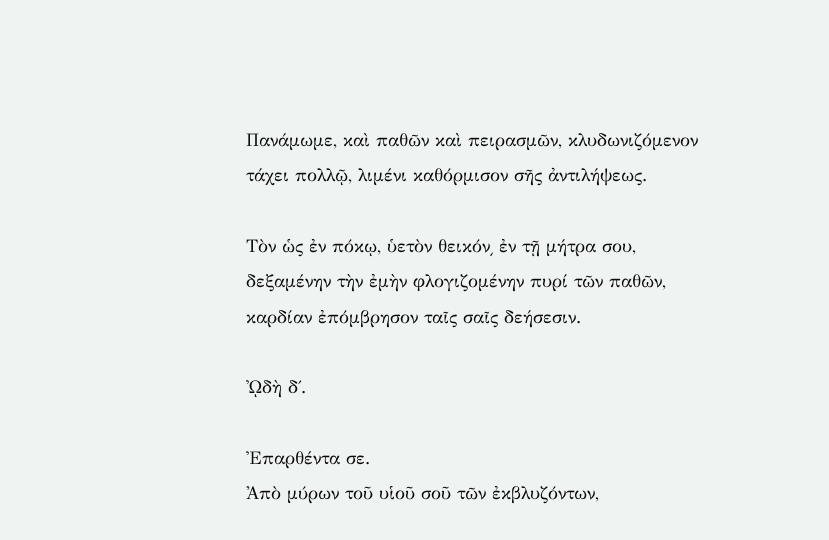Πανάμωμε, καὶ παθῶν καὶ πειρασμῶν, κλυδωνιζόμενον τάχει πολλῷ, λιμένι καθόρμισον σῆς ἀντιλήψεως.

Τὸν ὡς ἐν πόκῳ, ὑετὸν θεικόν͵ ἐν τῇ μήτρα σου, δεξαμένην τὴν ἐμὴν φλογιζομένην πυρί τῶν παθῶν, καρδίαν ἐπόμβρησον ταῖς σαῖς δεήσεσιν.

ᾨδὴ δ΄.

Ἐπαρθέντα σε.
Ἀπὸ μύρων τοῦ υἱοῦ σοῦ τῶν ἐκβλυζόντων,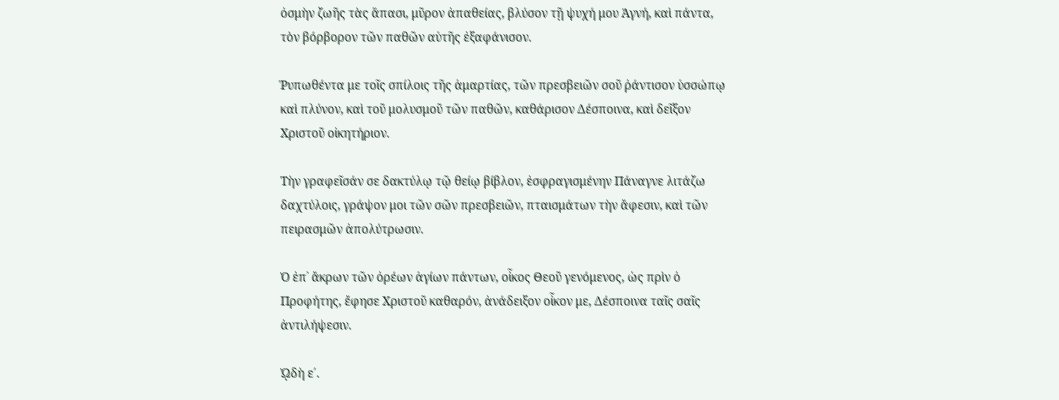ὀσμὴν ζωῆς τὰς ἅπασι, μῦρον ἀπαθείας, βλύσον τῇ ψυχή μου Ἁγνή, καὶ πάντα, τὸν βόρβορον τῶν παθῶν αὑτῆς ἐξαφάνισον.

Ῥυπωθέντα με τοῖς σπίλοις τῆς ἁμαρτίας, τῶν πρεσβειῶν σοῦ ῥάντισον ὑσσώπῳ καὶ πλύνον, καὶ τοῦ μολυσμοῦ τῶν παθῶν, καθάρισον Δέσποινα, καὶ δεῖξον Χριστοῦ οἰκητήριον.

Τὴν γραφεῖσάν σε δακτύλῳ τῷ θείῳ βίβλον, ἐσφραγισμένην Πάναγνε λιτάζω δαχτύλοις, γράψον μοι τῶν σῶν πρεσβειῶν, πταισμάτων τὴν ἄφεσιν, καὶ τῶν πειρασμῶν ἀπολύτρωσιν.

Ὁ ἐπ᾽ ἄκρων τῶν ὀρέων ἁγίων πάντων, οἶκος Θεοῦ γενόμενος, ὡς πρὶν ὁ Προφήτης, ἔφησε Χριστοῦ καθαρόν, ἀνάδειξον οἶκον με, Δέσποινα ταῖς σαῖς ἀντιλήψεσιν.

ᾨδὴ ε΄.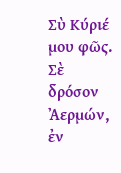Σὺ Κύριέ μου φῶς.
Σὲ δρόσον Ἀερμών, ἐν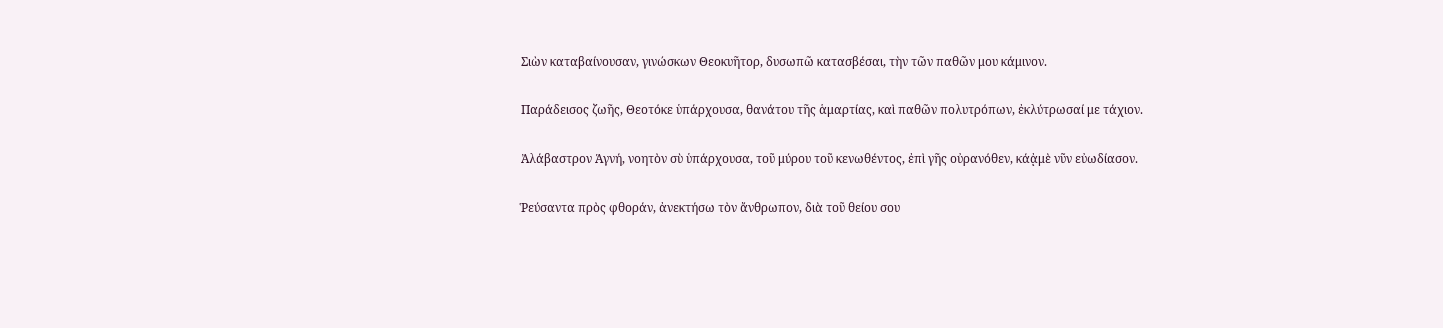Σιὼν καταβαίνουσαν, γινώσκων Θεοκυῆτορ, δυσωπῶ κατασβέσαι, τὴν τῶν παθῶν μου κάμινον.

Παράδεισος ζωῆς, Θεοτόκε ὑπάρχουσα, θανάτου τῆς ἁμαρτίας, καὶ παθῶν πολυτρόπων, ἐκλύτρωσαί με τάχιον.

Ἀλάβαστρον Ἁγνή, νοητὸν σὺ ὑπάρχουσα, τοῦ μύρου τοῦ κενωθέντος, ἐπὶ γῆς οὐρανόθεν, κάᾀμὲ νῦν εὐωδίασον.

Ῥεύσαντα πρὸς φθοράν, ἀνεκτήσω τὸν ἄνθρωπον, διὰ τοῦ θείου σου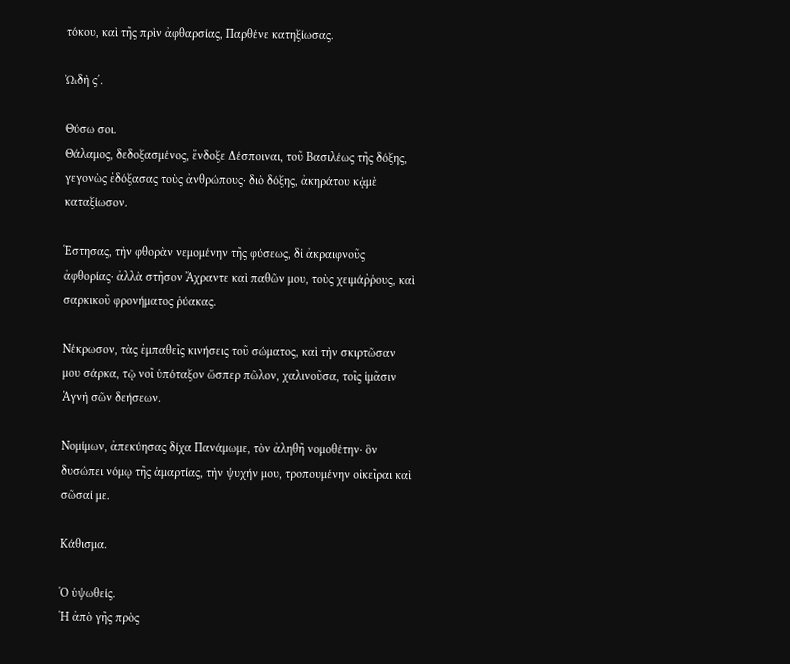τόκου, καὶ τῆς πρὶν ἀφθαρσίας, Παρθένε κατηξίωσας.

ᾨδὴ ς΄.

Θύσω σοι.
Θάλαμος, δεδοξασμένος, ἔνδοξε Δέσποιναι, τοῦ Βασιλέως τῆς δόξης, γεγονὼς ἐδόξασας τοὺς ἀνθρώπους· διὸ δόξης, ἀκηράτου κᾀμὲ καταξίωσον.

Ἑστησας, τὴν φθορὰν νεμομένην τῆς φύσεως, δἰ ἀκραιφνοῦς ἀφθορίας· ἀλλὰ στῆσον Ἄχραντε καὶ παθῶν μου, τοὺς χειμάῤῥους, καὶ σαρκικοῦ φρονήματος ῥύακας.

Νέκρωσον, τὰς ἐμπαθεῖς κινήσεις τοῦ σώματος, καὶ τὴν σκιρτῶσαν μου σάρκα, τῷ νοῖ ὑπόταξον ὥσπερ πῶλον, χαλινοῦσα, τοῖς ἱμᾶσιν Ἁγνὴ σῶν δεήσεων.

Νομίμων, ἀπεκύησας δίχα Πανάμωμε, τὸν ἀληθῆ νομοθέτην· ὃν δυσώπει νόμῳ τῆς ἁμαρτίας, τὴν ψυχήν μου, τροπουμένην οἰκεῖραι καὶ σῶσαί με.

Κάθισμα.

Ὁ ὑψωθείς.
Ἡ ἀπὸ γῆς πρὸς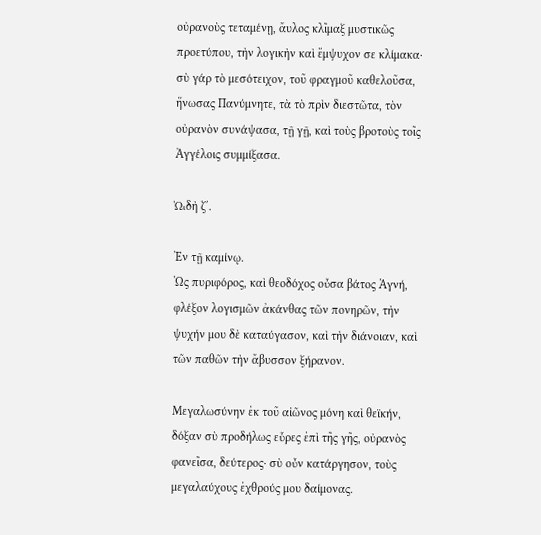οὐρανοὺς τεταμένῃ, ἄυλος κλῖμαξ μυστικῶς προετύπου, τὴν λογικὴν καὶ ἔμψυχον σε κλίμακα· σὺ γάρ τὸ μεσότειχον, τοῦ φραγμοῦ καθελοῦσα, ἥνωσας Πανύμνητε, τὰ τὸ πρὶν διεστῶτα, τὸν οὐρανὸν συνάψασα, τῇ γῇ, καὶ τοὺς βροτοὺς τοῖς Ἀγγέλοις συμμίξασα.

ᾨδὴ ζ΄.

Ἐν τῇ καμίνῳ.
Ὡς πυριφόρος, καὶ θεοδόχος οὖσα βάτος Ἁγνή, φλέξον λογισμῶν ἀκάνθας τῶν πονηρῶν, τὴν ψυχήν μου δὲ καταύγασον, καὶ τὴν διάνοιαν, καὶ τῶν παθῶν τὴν ἄβυσσον ξήρανον.

Μεγαλωσύνην ἐκ τοῦ αἰῶνος μόνη καὶ θεϊκήν, δόξαν σὺ προδήλως εὗρες ἐπὶ τῆς γῆς, οὐρανὸς φανεῖσα, δεύτερος· σὺ οὖν κατάργησον, τοὺς μεγαλαύχους ἐχθρούς μου δαίμονας.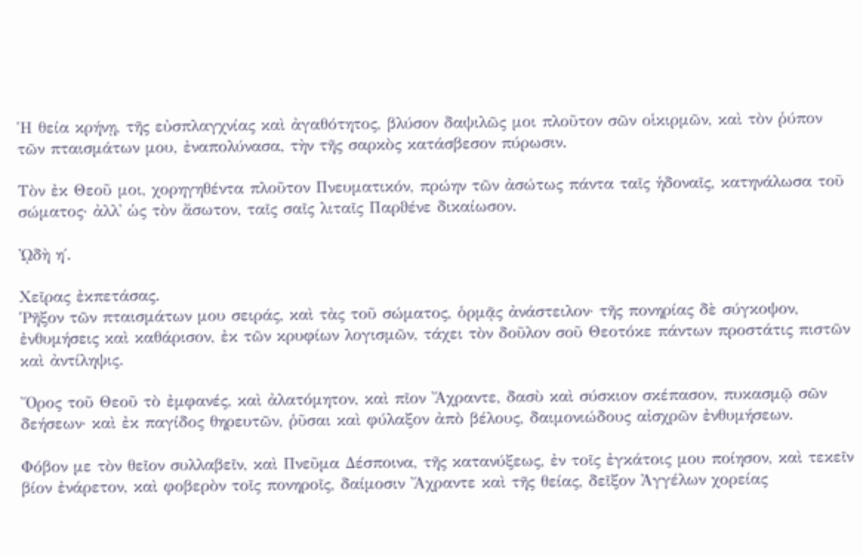Ἡ θεία κρήνῃ, τῆς εὐσπλαγχνίας καὶ ἀγαθότητος, βλύσον δαψιλῶς μοι πλοῦτον σῶν οἱκιρμῶν, καὶ τὸν ῥύπον τῶν πταισμάτων μου, ἐναπολύνασα, τὴν τῆς σαρκὸς κατάσβεσον πύρωσιν.

Τὸν ἐκ Θεοῦ μοι, χορηγηθέντα πλοῦτον Πνευματικόν, πρώην τῶν ἀσώτως πάντα ταῖς ἡδοναῖς, κατηνάλωσα τοῦ σώματος· ἀλλ᾽ ὡς τὸν ἄσωτον, ταῖς σαῖς λιταῖς Παρϑένε δικαίωσον.

ᾨδὴ η΄.

Χεῖρας ἐκπετάσας.
Ῥῆξον τῶν πταισμάτων μου σειράς, καὶ τὰς τοῦ σώματος, ὁρμᾷς ἀνάστειλον· τῆς πονηρίας δὲ σύγκοψον, ἐνθυμήσεις καὶ καθάρισον, ἐκ τῶν κρυφίων λογισμῶν, τάχει τὸν δοῦλον σοῦ Θεοτόκε πάντων προστάτις πιστῶν καὶ ἀντίληψις.

Ὄρος τοῦ Θεοῦ τὸ ἐμφανές, καὶ ἀλατόμητον, καὶ πῖον Ἄχραντε, δασὺ καὶ σύσκιον σκέπασον, πυκασμῷ σῶν δεήσεων· καὶ ἐκ παγίδος θηρευτῶν, ῥῦσαι καὶ φύλαξον ἀπὸ βέλους, δαιμονιώδους αἰσχρῶν ἐνθυμήσεων.

Φόβον με τὸν θεῖον συλλαβεῖν, καὶ Πνεῦμα Δέσποινα, τῆς κατανύξεως, ἐν τοῖς ἐγκάτοις μου ποίησον, καὶ τεκεῖν βίον ἐνάρετον, καὶ φοβερὸν τοῖς πονηροῖς, δαίμοσιν Ἄχραντε καὶ τῆς θείας, δεῖξον Ἀγγέλων χορείας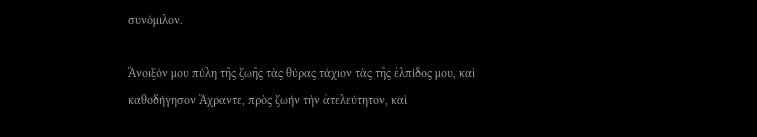συνόμιλον.

Ἄνοιξόν μου πύλη τῆς ζωῆς τὰς θύρας τάχιον τὰς τῆς ἐλπίδος μου, καὶ καθοδήγησον Ἄχραντε, πρὸς ζωήν τὴν ἀτελεύτητον, καὶ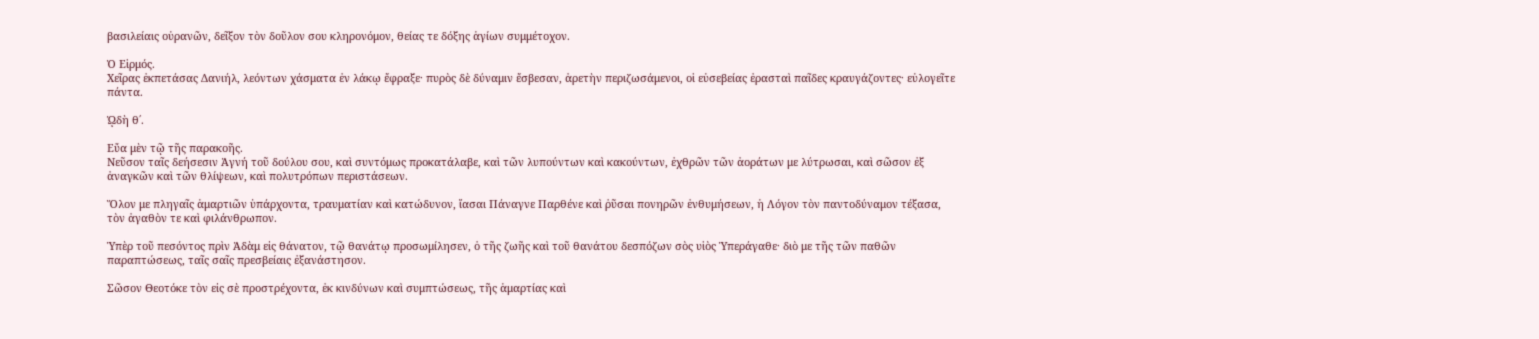βασιλείαις οὐρανῶν, δεῖξον τὸν δοῦλον σου κληρονόμον, θείας τε δόξης ἁγίων συμμέτοχον.

Ὁ Εἱρμός.
Χεῖρας ἐκπετάσας Δανιήλ, λεόντων χάσματα ἐν λάκῳ ἔφραξε· πυρὸς δὲ δύναμιν ἔσβεσαν, ἀρετὴν περιζωσάμενοι, οἱ εὐσεβείας ἐρασταὶ παῖδες κραυγάζοντες· εὐλογεῖτε πάντα.

ᾨδὴ θ΄.

Εὔα μὲν τῷ τῆς παρακοῆς.
Νεῦσον ταῖς δεήσεσιν Ἁγνή τοῦ δούλου σου, καὶ συντόμως προκατάλαβε, καὶ τῶν λυπούντων καὶ κακούντων, ἐχθρῶν τῶν ἀοράτων με λύτρωσαι, καὶ σῶσον ἐξ ἀναγκῶν καὶ τῶν θλίψεων, καὶ πολυτρόπων περιστάσεων.

Ὅλον με πληγαῖς ἁμαρτιῶν ὑπάρχοντα, τραυματίαν καὶ κατώδυνον, ἴασαι Πάναγνε Παρθένε καὶ ῥῦσαι πονηρῶν ἐνθυμήσεων, ἡ Λόγον τὸν παντοδύναμον τέξασα, τὸν ἀγαθὸν τε καὶ φιλάνθρωπον.

Ὑπὲρ τοῦ πεσόντος πρὶν Ἀδὰμ εἰς θάνατον, τῷ θανάτῳ προσωμίλησεν, ὁ τῆς ζωῆς καὶ τοῦ θανάτου δεσπόζων σὸς υἱὸς Ὑπεράγαθε· διὸ με τῆς τῶν παθῶν παραπτώσεως, ταῖς σαῖς πρεσβείαις ἐξανάστησον.

Σῶσον Θεοτόκε τὸν εἰς σὲ προστρέχοντα, ἐκ κινδύνων καὶ συμπτώσεως, τῆς ἁμαρτίας καὶ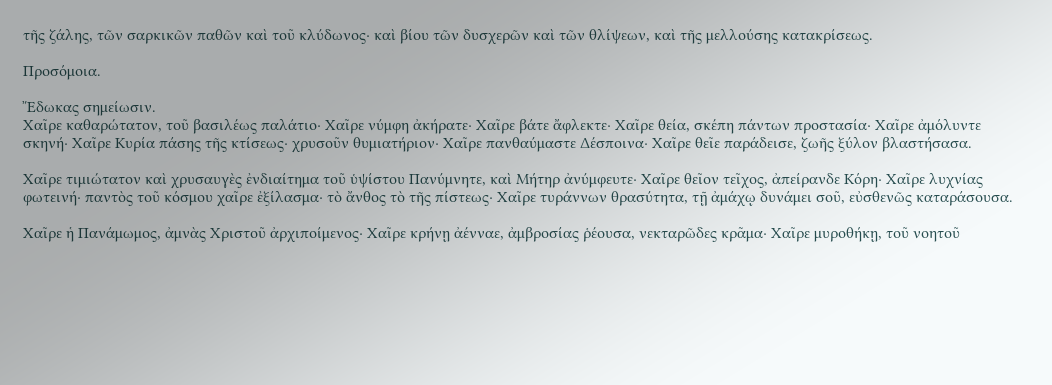τῆς ζάλης, τῶν σαρκικῶν παθῶν καὶ τοῦ κλύδωνος· καὶ βίου τῶν δυσχερῶν καὶ τῶν θλίψεων, καὶ τῆς μελλούσης κατακρίσεως.

Προσόμοια.

Ἔδωκας σημείωσιν.
Χαῖρε καθαρώτατον, τοῦ βασιλέως παλάτιο· Χαῖρε νύμφη ἀκήρατε· Χαῖρε βάτε ἄφλεκτε· Χαῖρε θεία, σκέπη πάντων προστασία· Χαῖρε ἀμόλυντε σκηνή· Χαῖρε Κυρία πάσης τῆς κτίσεως· χρυσοῦν θυμιατήριον· Χαῖρε πανθαύμαστε Δέσποινα· Χαῖρε θεῖε παράδεισε, ζωῆς ξύλον βλαστήσασα.

Χαῖρε τιμιώτατον καὶ χρυσαυγὲς ἐνδιαίτημα τοῦ ὑψίστου Πανύμνητε, καὶ Μήτηρ ἀνύμφευτε· Χαῖρε θεῖον τεῖχος, ἀπείρανδε Κόρη· Χαῖρε λυχνίας φωτεινή· παντὸς τοῦ κόσμου χαῖρε ἐξίλασμα· τὸ ἄνθος τὸ τῆς πίστεως· Χαῖρε τυράννων θρασύτητα, τῇ ἀμάχῳ δυνάμει σοῦ, εὐσθενῶς καταράσουσα.

Χαῖρε ἡ Πανάμωμος, ἀμνὰς Χριστοῦ ἀρχιποίμενος· Χαῖρε κρήνῃ ἀένναε, ἀμβροσίας ῥέουσα, νεκταρῶδες κρᾶμα· Χαῖρε μυροθήκῃ, τοῦ νοητοῦ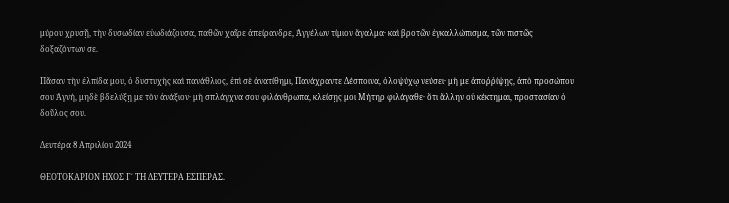μύρου χρυσῇ, τὴν δυσωδίαν εὐωδιάζουσα, παθῶν χαῖρε ἀπείρανδρε, Ἀγγέλων τίμιον ἄγαλμα· καὶ βροτῶν ἐγκαλλώπισμα, τῶν πιστῶς δοξαζόντων σε.

Πᾶσαν τὴν ἐλπίδα μου, ὁ δυστυχὴς καὶ πανάθλιος, ἐπὶ σὲ ἀνατίθημι, Πανάχραντε Δέσποινα, ὁλοψύχῳ νεύσει· μὴ με ἀποῤῥίψῃς, ἀπὸ προσώπου σου Ἁγνή, μηδὲ βδελύξῃ με τὸν ἀνάξιον· μὴ σπλάγχνα σου φιλάνθρωπα, κλείσῃς μοι Μήτηρ φιλάγαθε· ὅτι ἄλλην οὐ κέκτημαι, προστασίαν ὁ δοῦλος σου.

Δευτέρα 8 Απριλίου 2024

ΘΕΟΤΟΚΑΡΙΟΝ ΗΧΟΣ Γ΄ ΤΗ ΔΕΥΤΕΡΑ ΕΣΠΕΡΑΣ.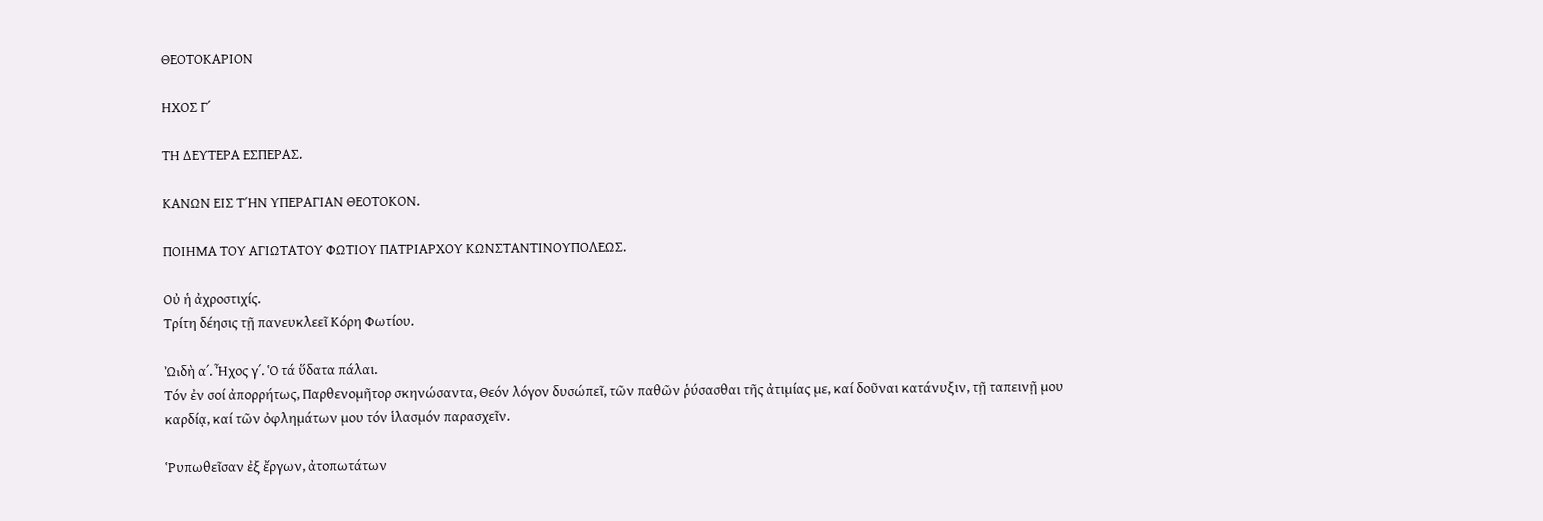ΘΕΟΤΟΚΑΡΙΟΝ

ΗΧΟΣ Γ΄

ΤΗ ΔΕΥΤΕΡΑ ΕΣΠΕΡΑΣ.

ΚΑΝΩΝ ΕΙΣ ΤΉΝ ΥΠΕΡΑΓΙΑΝ ΘΕΟΤΟΚΟΝ.

ΠΟΙΗΜΑ ΤΟΥ ΑΓΙΩΤΑΤΟΥ ΦΩΤΙΟΥ ΠΑΤΡΙΑΡΧΟΥ ΚΩΝΣΤΑΝΤΙΝΟΥΠΟΛΕΩΣ.

Οὐ ἡ ἀχροστιχίς.
Τρίτη δέησις τῇ πανευκλεεῖ Κόρη Φωτίου.

ᾨδὴ α΄. Ἦχος γ΄. Ὁ τά ὕδατα πάλαι.
Τόν ἐν σοί ἀπορρήτως, Παρθενομῆτορ σκηνώσαντα, Θεόν λόγον δυσώπεῖ, τῶν παθῶν ῥύσασθαι τῆς ἀτιμίας με, καί δοῦναι κατάνυξιν, τῇ ταπεινῇ μου καρδίᾳ, καί τῶν ὀφλημάτων μου τόν ἱλασμόν παρασχεῖν.

Ῥυπωθεῖσαν ἐξ ἔργων, ἀτοπωτάτων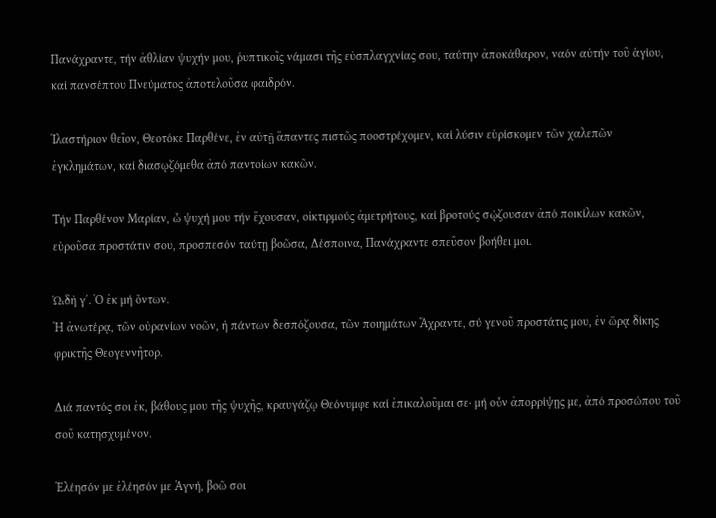Πανάχραντε, τήν ἀθλίαν ψυχήν μου, ῥυπτικοῖς νάμασι τῆς εὐσπλαγχνίας σου, ταύτην ἀποκάθαρον, ναόν αὐτήν τοῦ ἁγίου, καί πανσέπτου Πνεύματος ἀποτελοῦσα φαιδρόν.

Ἱλαστήριον θεῖον, Θεοτόκε Παρθένε, ἐν αὐτῇ ἅπαντες πιστῶς ποοστρέχομεν, καί λύσιν εὑρίσκομεν τῶν χαλεπῶν ἐγκλημάτων, καί διασῳζόμεθα ἀπό παντοίων κακῶν.

Τήν Παρθένον Μαρίαν, ὦ ψυχή μου τήν ἔχουσαν, οἰκτιρμούς ἀμετρήτους, καί βροτούς σῴζουσαν ἀπό ποικίλων κακῶν, εὑροῦσα προστάτιν σου, προσπεσόν ταύτῃ βοῶσα, Δέσποινα, Πανάχραντε σπεῦσον βοήθει μοι.

ᾨδὴ γ΄. Ὁ ἐκ μή ὄντων.
Ἡ ἀνωτέρᾳ, τῶν οὐρανίων νοῶν, ἡ πάντων δεσπόζουσα, τῶν ποιημάτων Ἄχραντε, σύ γενοῦ προστάτις μου, ἐν ὥρᾳ δίκης φρικτῆς Θεογεννῆτορ.

Διά παντός σοι ἐκ, βάθους μου τῆς ψυχῆς, κραυγάζῳ Θεόνυμφε καί ἐπικαλοῦμαι σε· μή οὖν ἀπορρίψῃς με, ἀπό προσώπου τοῦ σοῦ κατησχυμένον.

Ἐλέησόν με ἐλέησόν με Ἁγνή, βοῶ σοι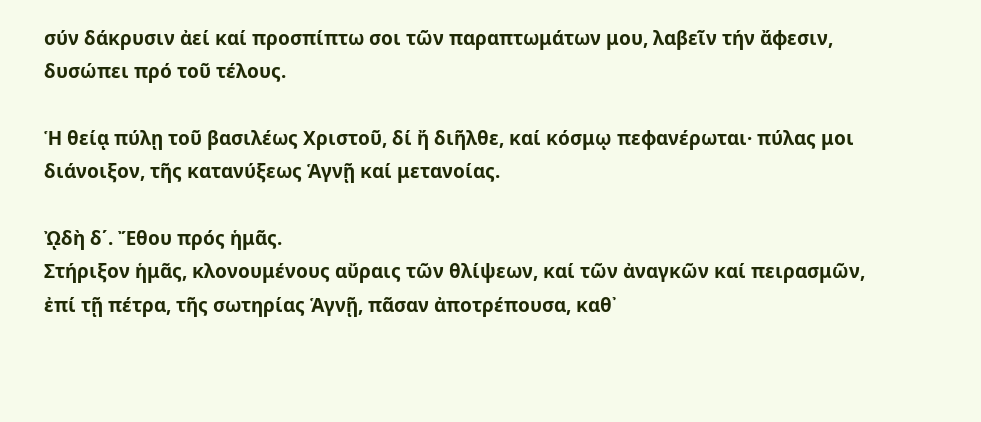σύν δάκρυσιν ἀεί καί προσπίπτω σοι τῶν παραπτωμάτων μου, λαβεῖν τήν ἄφεσιν, δυσώπει πρό τοῦ τέλους.

Ἡ θείᾳ πύλῃ τοῦ βασιλέως Χριστοῦ, δί ἤ διῆλθε, καί κόσμῳ πεφανέρωται· πύλας μοι διάνοιξον, τῆς κατανύξεως Ἁγνῇ καί μετανοίας.

ᾨδὴ δ΄. Ἔθου πρός ἡμᾶς.
Στήριξον ἡμᾶς, κλονουμένους αὔραις τῶν θλίψεων, καί τῶν ἀναγκῶν καί πειρασμῶν, ἐπί τῇ πέτρα, τῆς σωτηρίας Ἁγνῇ, πᾶσαν ἀποτρέπουσα, καθ᾽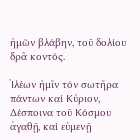ἡμῶν βλάβην, τοῦ δολίου δρᾶ κοντός.

Ἰλέων ἡμῖν τόν σωτῆρα πάντων καί Κύριον, Δέσποινα τοῦ Κόσμου ἀγαθῇ, καί εὐμενῇ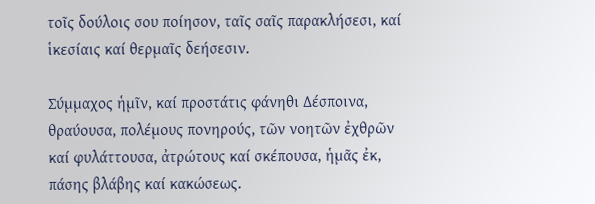τοῖς δούλοις σου ποίησον, ταῖς σαῖς παρακλήσεσι, καί ἱκεσίαις καί θερμαῖς δεήσεσιν.

Σύμμαχος ἡμῖν, καί προστάτις φάνηθι Δέσποινα, θραύουσα, πολέμους πονηρούς, τῶν νοητῶν ἐχθρῶν καί φυλάττουσα, ἀτρώτους καί σκέπουσα, ἡμᾶς ἐκ, πάσης βλάβης καί κακώσεως.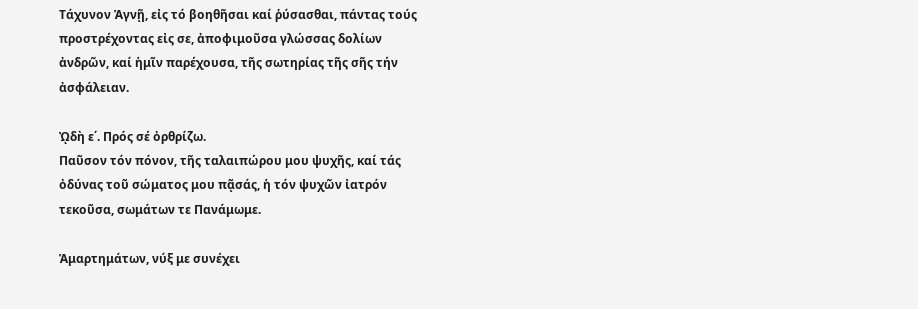Τάχυνον Ἁγνῇ, εἰς τό βοηθῆσαι καί ῥύσασθαι, πάντας τούς προστρέχοντας εἰς σε, ἀποφιμοῦσα γλώσσας δολίων ἀνδρῶν, καί ἡμῖν παρέχουσα, τῆς σωτηρίας τῆς σῆς τήν ἀσφάλειαν.

ᾨδὴ ε΄. Πρός σέ ὀρθρίζω.
Παῦσον τόν πόνον, τῆς ταλαιπώρου μου ψυχῆς, καί τάς ὀδύνας τοῦ σώματος μου πᾷσάς, ἡ τόν ψυχῶν ἰατρόν τεκοῦσα, σωμάτων τε Πανάμωμε.

Ἁμαρτημάτων, νύξ με συνέχει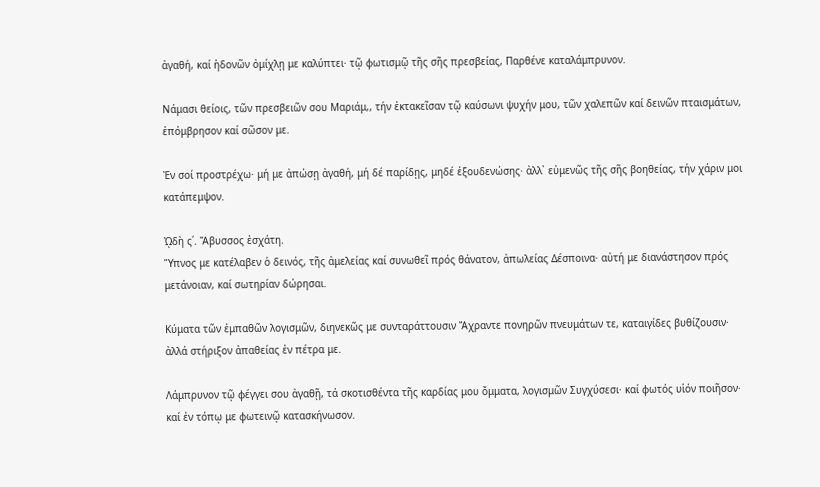ἀγαθή, καί ἡδονῶν ὀμίχλῃ με καλύπτει· τῷ φωτισμῷ τῆς σῆς πρεσβείας, Παρθένε καταλάμπρυνον.

Νάμασι θείοις, τῶν πρεσβειῶν σου Μαριάμ,, τήν ἐκτακεῖσαν τῷ καύσωνι ψυχήν μου, τῶν χαλεπῶν καί δεινῶν πταισμάτων, ἐπόμβρησον καί σῶσον με.

Ἐν σοί προστρέχω· μή με ἀπώσῃ ἀγαθή, μή δέ παρίδῃς, μηδέ ἐξουδενώσης· ἀλλ᾽ εὐμενῶς τῆς σῆς βοηθείας, τήν χάριν μοι κατάπεμψον.

ᾨδὴ ς΄. Ἄβυσσος ἐσχάτη.
Ὕπνος με κατέλαβεν ὁ δεινός, τῆς ἀμελείας καί συνωθεῖ πρός θάνατον, ἀπωλείας Δέσποινα· αὐτή με διανάστησον πρός μετάνοιαν, καί σωτηρίαν δώρησαι.

Κύματα τῶν ἐμπαθῶν λογισμῶν, διηνεκῶς με συνταράττουσιν Ἄχραντε πονηρῶν πνευμάτων τε, καταιγίδες βυθίζουσιν· ἀλλά στήριξον ἀπαθείας ἐν πέτρα με.

Λάμπρυνον τῷ φέγγει σου ἀγαθῇ, τά σκοτισθέντα τῆς καρδίας μου ὄμματα, λογισμῶν Συγχύσεσι· καί φωτός υἱόν ποιῆσον· καί ἐν τόπῳ με φωτεινῷ κατασκήνωσον.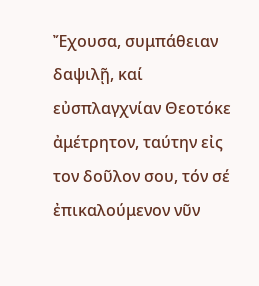Ἔχουσα, συμπάθειαν δαψιλῇ, καί εὐσπλαγχνίαν Θεοτόκε ἀμέτρητον, ταύτην εἰς τον δοῦλον σου, τόν σέ ἐπικαλούμενον νῦν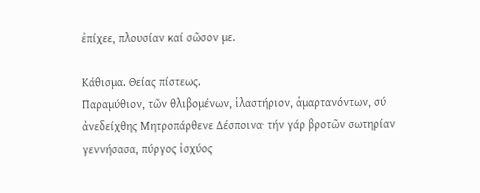ἐπίχεε, πλουσίαν καί σῶσον με.

Κάθισμα. Θείας πίστεως.
Παραμύθιον, τῶν θλιβομένων, ἱλαστήριον, ἁμαρτανόντων, σύ ἀνεδείχθης Μητροπάρθενε Δέσποινα· τήν γάρ βροτῶν σωτηρίαν γεννήσασα, πύργος ἰσχύος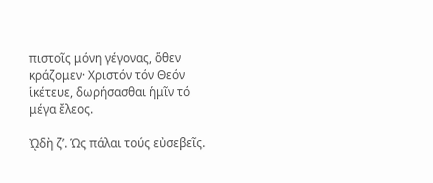πιστοῖς μόνη γέγονας, ὅθεν κράζομεν· Χριστόν τόν Θεόν ἱκέτευε, δωρήσασθαι ἡμῖν τό μέγα ἔλεος.

ᾨδὴ ζ’. Ὡς πάλαι τούς εὐσεβεῖς.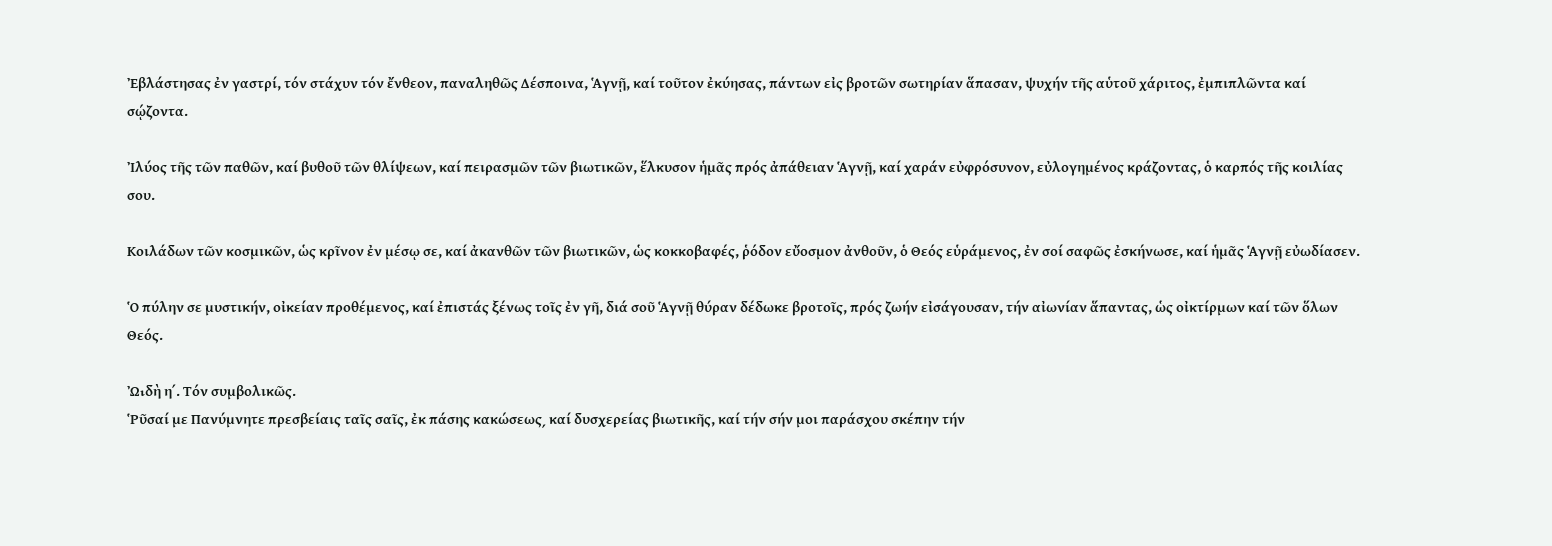Ἐβλάστησας ἐν γαστρί, τόν στάχυν τόν ἔνθεον, παναληθῶς Δέσποινα, Ἁγνῇ, καί τοῦτον ἐκύησας, πάντων εἰς βροτῶν σωτηρίαν ἅπασαν, ψυχήν τῆς αὑτοῦ χάριτος, ἐμπιπλῶντα καί σῴζοντα.

Ἰλύος τῆς τῶν παθῶν, καί βυθοῦ τῶν θλίψεων, καί πειρασμῶν τῶν βιωτικῶν, ἕλκυσον ἡμᾶς πρός ἀπάθειαν Ἁγνῇ, καί χαράν εὐφρόσυνον, εὐλογημένος κράζοντας, ὁ καρπός τῆς κοιλίας σου.

Κοιλάδων τῶν κοσμικῶν, ὡς κρῖνον ἐν μέσῳ σε, καί ἀκανθῶν τῶν βιωτικῶν, ὡς κοκκοβαφές, ῥόδον εὔοσμον ἀνθοῦν, ὁ Θεός εὑράμενος, ἐν σοί σαφῶς ἐσκήνωσε, καί ἡμᾶς Ἁγνῇ εὐωδίασεν.

Ὁ πύλην σε μυστικήν, οἰκείαν προθέμενος, καί ἐπιστάς ξένως τοῖς ἐν γῆ, διά σοῦ Ἁγνῇ θύραν δέδωκε βροτοῖς, πρός ζωήν εἰσάγουσαν, τήν αἰωνίαν ἅπαντας, ὡς οἰκτίρμων καί τῶν ὅλων Θεός.

ᾨδὴ η΄. Τόν συμβολικῶς.
Ῥῦσαί με Πανύμνητε πρεσβείαις ταῖς σαῖς, ἐκ πάσης κακώσεως͵ καί δυσχερείας βιωτικῆς, καί τήν σήν μοι παράσχου σκέπην τήν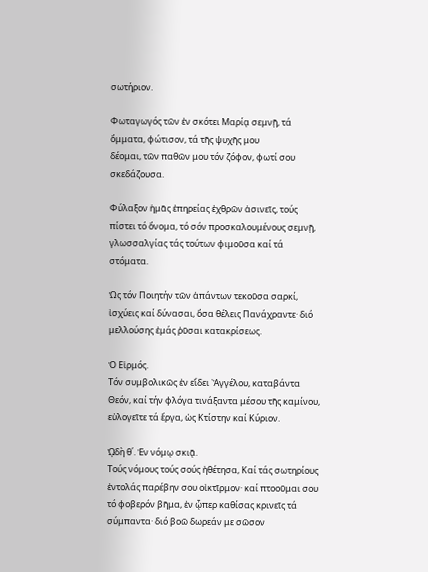σωτήριον.

Φωταγωγός τῶν ἐν σκότει Μαρίᾳ σεμνῇ, τά ὄμματα, φώτισον, τά τῆς ψυχῆς μου
δέομαι, τῶν παθῶν μου τόν ζόφον, φωτί σου σκεδάζουσα.

Φύλαξον ἡμᾶς ἐπηρείας ἐχθρῶν ἀσινεῖς, τούς πίστει τό ὄνομα, τό σόν προσκαλουμένους σεμνῇ, γλωσσαλγίας τάς τούτων φιμοῦσα καί τά στόματα.

Ὡς τόν Ποιητήν τῶν ἁπάντων τεκοῦσα σαρκί, ἰσχύεις καί δύνασαι, ὅσα θέλεις Πανάχραντε· διό μελλούσης ἐμάς ῥῦσαι κατακρίσεως.

Ὁ Εἱρμός.
Τόν συμβολικῶς ἐν εἴδει ᾿Ἀγγέλου, καταβάντα Θεόν, καί τήν φλόγα τινάξαντα μέσου τῆς καμίνου, εὐλογεῖτε τά ἔργα, ὡς Κτίστην καί Κύριον.

ᾨδὴ θ΄. Ἐν νόμῳ σκιᾷ.
Τούς νόμους τούς σούς ἠθέτησα, Καί τάς σωτηρίους ἐντολάς παρέβην σου οἰκτῖρμον· καί πτοοῦμαι σου τό φοβερόν βῆμα, ἐν ᾧπερ καθίσας κρινεῖς τά σύμπαντα· διό βοῶ δωρεάν με σῶσον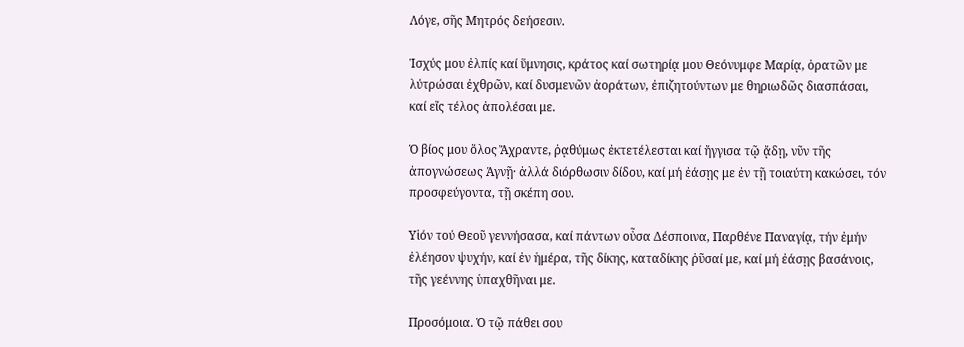Λόγε, σῆς Μητρός δεήσεσιν.

Ἰσχύς μου ἐλπίς καί ὕμνησις, κράτος καί σωτηρίᾳ μου Θεόνυμφε Μαρίᾳ, ὁρατῶν με λύτρώσαι ἐχθρῶν, καί δυσμενῶν ἀοράτων, ἐπιζητούντων με θηριωδῶς διασπάσαι, καί εἴς τέλος ἀπολέσαι με.

Ὁ βίος μου ὅλος Ἄχραντε, ῥᾳθύμως ἐκτετέλεσται καί ἤγγισα τῷ ᾄδῃ, νῦν τῆς ἀπογνώσεως Ἁγνῇ· ἀλλά διόρθωσιν δίδου, καί μή ἐάσῃς με ἐν τῇ τοιαύτη κακώσει, τόν προσφεύγοντα, τῇ σκέπη σου.

Υἱόν τού Θεοῦ γεννήσασα, καί πάντων οὖσα Δέσποινα, Παρθένε Παναγίᾳ, τήν ἐμήν ἐλέησον ψυχήν, καί ἐν ἡμέρα, τῆς δίκης, καταδίκης ῥῦσαί με, καί μή ἐάσῃς βασάνοις, τῆς γεέννης ὑπαχθῆναι με.

Προσόμοια. Ὁ τῷ πάθει σου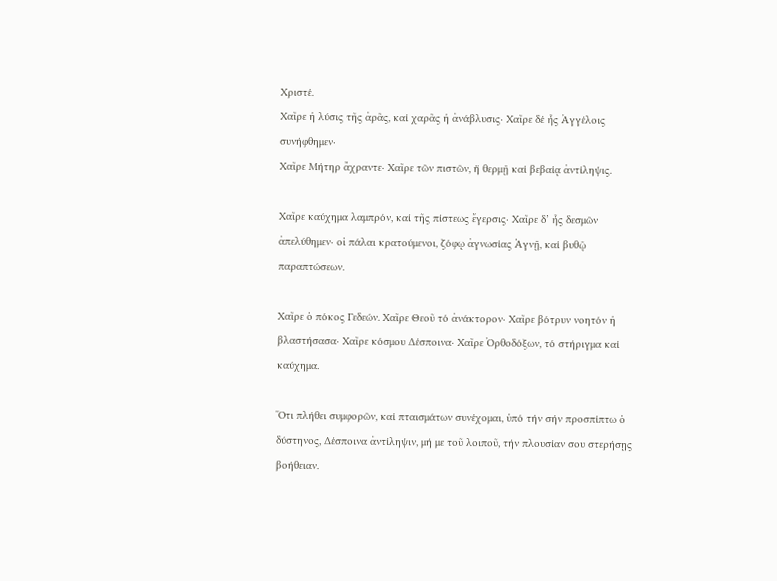Χριστέ.
Χαῖρε ἡ λύσις τῆς ἀρᾶς, καί χαρᾶς ἡ ἀνάβλυσις· Χαῖρε δέ ἧς Ἀγγέλοις συνήφθημεν·
Χαῖρε Μήτηρ ἄχραντε· Χαῖρε τῶν πιστῶν, ἥ θερμῇ καί βεβαίᾳ ἀντίληψις.

Χαῖρε καύχημα λαμπρόν, καί τῆς πίστεως ἔγερσις· Χαῖρε δ’ ἧς δεσμῶν ἀπελύθημεν· οἱ πάλαι κρατούμενοι, ζόφῳ ἀγνωσίας Ἁγνῇ, καί βυθῷ παραπτώσεων.

Χαῖρε ὁ πόκος Γεδεών. Χαῖρε Θεοῦ τό ἀνάκτορον· Χαῖρε βότρυν νοητόν ἡ βλαστήσασα· Χαῖρε κόσμου Δέσποινα· Χαῖρε Ὀρθοδόξων, τό στήριγμα καί καύχημα.

Ὅτι πλήθει συμφορῶν, καί πταισμάτων συνέχομαι, ὑπό τήν σήν προσπίπτω ὁ δύστηνος, Δέσποινα ἀντίληψιν, μή με τοῦ λοιποῦ, τήν πλουσίαν σου στερήσῃς βοήθειαν.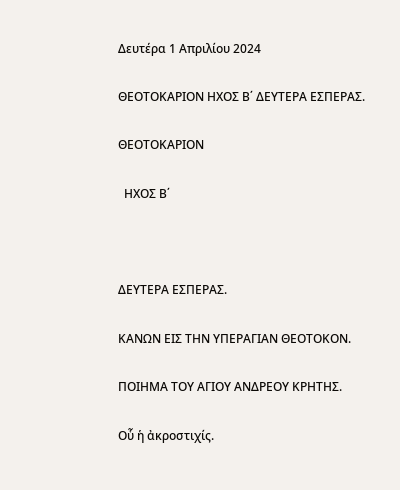Δευτέρα 1 Απριλίου 2024

ΘΕΟΤΟΚΑΡΙΟΝ ΗΧΟΣ Β΄ ΔΕΥΤΕΡΑ ΕΣΠΕΡΑΣ.

ΘΕΟΤΟΚΑΡΙΟΝ

  ΗΧΟΣ Β΄



ΔΕΥΤΕΡΑ ΕΣΠΕΡΑΣ.

ΚΑΝΩΝ ΕΙΣ ΤΗΝ ΥΠΕΡΑΓΙΑΝ ΘΕΟΤΟΚΟΝ.

ΠΟΙΗΜΑ ΤΟΥ ΑΓΙΟΥ ΑΝΔΡΕΟΥ ΚΡΗΤΗΣ.

Οὗ ἡ ἀκροστιχίς.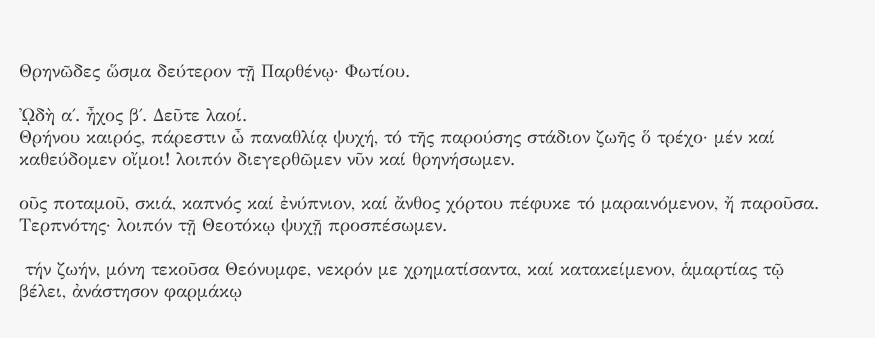Θρηνῶδες ὥσμα δεύτερον τῇ Παρθένῳ· Φωτίου.

ᾨδὴ α΄. ἦχος β΄. Δεῦτε λαοί.
Θρήνου καιρός, πάρεστιν ὦ παναθλίᾳ ψυχή, τό τῆς παρούσης στάδιον ζωῆς ὅ τρέχο· μέν καί καθεύδομεν οἴμοι! λοιπόν διεγερθῶμεν νῦν καί θρηνήσωμεν.

οῦς ποταμοῦ, σκιά, καπνός καί ἐνύπνιον, καί ἄνθος χόρτου πέφυκε τό μαραινόμενον, ἤ παροῦσα. Τερπνότης· λοιπόν τῇ Θεοτόκῳ ψυχῇ προσπέσωμεν.

 τήν ζωήν, μόνη τεκοῦσα Θεόνυμφε, νεκρόν με χρηματίσαντα, καί κατακείμενον, ἁμαρτίας τῷ βέλει, ἀνάστησον φαρμάκῳ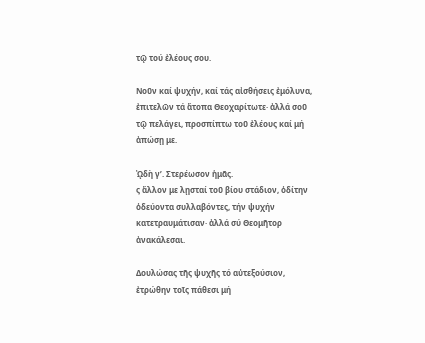τῷ τού ἐλέους σου.

Νοῦν καί ψυχήν, καί τάς αἰσθήσεις ἐμόλυνα, ἐπιτελῶν τά ἄτοπα Θεοχαρίτωτε· ἀλλά σοῦ τῷ πελάγει, προσπίπτω τοῦ ἐλέους καί μή ἀπώσῃ με.

ᾨδὴ γ’. Στερέωσον ἡμᾶς.
ς ἄλλον με λῃσταί τοῦ βίου στάδιον, ὁδίτην ὁδεύοντα συλλαβόντες, τήν ψυχήν κατετραυμάτισαν· ἀλλά σύ Θεομῆτορ ἀνακάλεσαι.

Δουλώσας τῆς ψυχῆς τό αὐτεξούσιον, ἐτρώθην τοῖς πάθεσι μή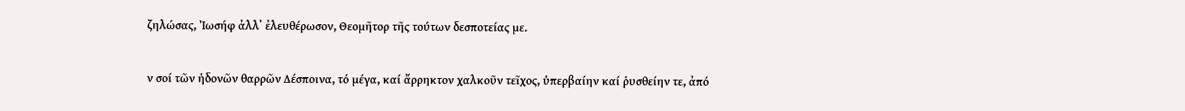ζηλώσας, Ἰωσήφ ἀλλ᾽ ἐλευθέρωσον, Θεομῆτορ τῆς τούτων δεσποτείας με.

ν σοί τῶν ἡδονῶν θαρρῶν Δέσποινα, τό μέγα, καί ἄρρηκτον χαλκοῦν τεῖχος, ὑπερβαίην καί ῥυσθείην τε, ἀπό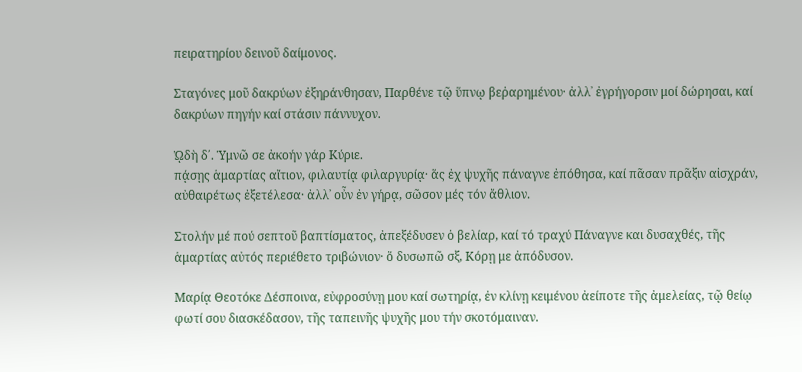πειρατηρίου δεινοῦ δαίμονος.

Σταγόνες μοῦ δακρύων ἐξηράνθησαν, Παρθένε τῷ ὕπνῳ βεῤαρημένου· ἀλλ᾽ ἐγρήγορσιν μοί δώρησαι, καί δακρύων πηγήν καί στάσιν πάννυχον.

ᾨδὴ δ΄. Ὑμνῶ σε ἀκοήν γάρ Κύριε.
πᾴσῃς ἁμαρτίας αἴτιον, φιλαυτίᾳ φιλαργυρίᾳ· ἅς ἐχ ψυχῆς πάναγνε ἐπόθησα, καί πᾶσαν πρᾶξιν αἰσχράν, αὐθαιρέτως ἐξετέλεσα· ἀλλ᾽ οὖν ἐν γήρᾳ, σῶσον μές τόν ἄθλιον.

Στολήν μέ πού σεπτοῦ βαπτίσματος, ἀπεξέδυσεν ὁ βελίαρ, καί τό τραχύ Πάναγνε και δυσαχθές, τῆς ἁμαρτίας αὐτός περιέθετο τριβώνιον· ὅ δυσωπῶ σξ, Κόρῃ με ἀπόδυσον.

Μαρίᾳ Θεοτόκε Δέσποινα, εὐφροσύνῃ μου καί σωτηρίᾳ, ἐν κλίνῃ κειμένου ἀείποτε τῆς ἀμελείας, τῷ θείῳ φωτί σου διασκέδασον, τῆς ταπεινῆς ψυχῆς μου τήν σκοτόμαιναν.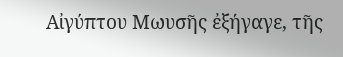Αἰγύπτου Μωυσῆς ἐξήγαγε, τῆς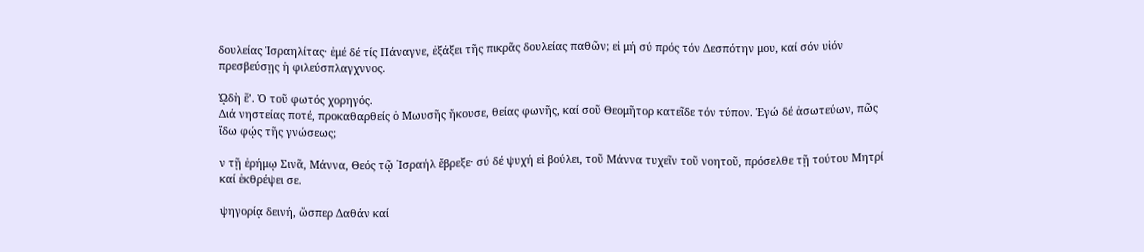δουλείας Ἰσραηλίτας· ἐμέ δέ τίς Πάναγνε, ἐξάξει τῆς πικρᾶς δουλείας παθῶν; εἰ μή σύ πρός τόν Δεσπότην μου, καί σόν υἱόν πρεσβεύσῃς ἡ φιλεύσπλαγχννος.

ᾨδὴ ἕ’. Ὁ τοῦ φωτός χορηγός.
Διά νηστείας ποτέ, προκαθαρθείς ὁ Μωυσῆς ἤκουσε, θείας φωνῆς, καί σοῦ Θεομῆτορ κατεῖδε τόν τύπον. Ἐγώ δέ ἀσωτεύων, πῶς ἴδω φῴς τῆς γνώσεως;

ν τῇ ἐρήμῳ Σινᾶ, Μάννα, Θεός τῷ ᾿Ισραήλ ἔβρεξε· σύ δέ ψυχή εἰ βούλει, τοῦ Μάννα τυχεῖν τοῦ νοητοῦ, πρόσελθε τῇ τούτου Μητρί καί ἐκθρέψει σε.

ψηγορίᾳ δεινή, ὥσπερ Δαθάν καί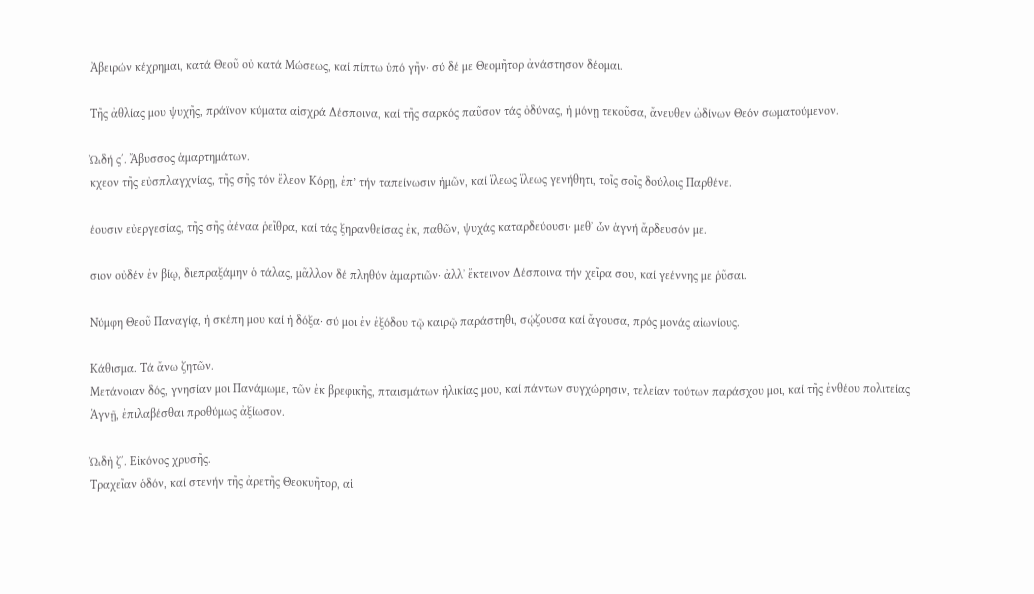Ἀβειρών κέχρημαι, κατά Θεοῦ οὐ κατά Μώσεως, καί πίπτω ὑπό γῆν· σύ δέ με Θεομῆτορ ἀνάστησον δέομαι.

Τῆς ἀθλίας μου ψυχῆς, πράϊνον κύματα αἰσχρά Δέσποινα, καί τῆς σαρκός παῦσον τάς ὀδύνας, ἡ μόνῃ τεκοῦσα, ἄνευθεν ὠδίνων Θεόν σωματούμενον.

ᾨδή ς΄. Ἄβυσσος ἁμαρτημάτων.
κχεον τῆς εὐσπλαγχνίας, τῆς σῆς τόν ἔλεον Κόρῃ, ἐπ’ τήν ταπείνωσιν ἡμῶν, καί ἵλεως ἵλεως γενήθητι, τοῖς σοῖς δούλοις Παρθένε.

έουσιν εὐεργεσίας, τῆς σῆς ἀέναα ῥεῖθρα, καί τάς ξηρανθείσας ἐκ, παθῶν, ψυχάς καταρδεύουσι· μεθ᾿ ὧν ἁγνή ἄρδευσόν με.

σιον οὐδέν ἐν βίῳ, διεπραξάμην ὁ τάλας, μᾶλλον δέ πληθύν ἁμαρτιῶν· ἀλλ᾽ ἔκτεινον Δέσποινα τήν χεῖρα σου, καί γεέννης με ῥῦσαι.

Νύμφη Θεοῦ Παναγίᾳ, ἡ σκέπη μου καί ἡ δόξα· σύ μοι ἐν ἐξόδου τῷ καιρῷ παράστηθι, σῴζουσα καί ἄγουσα, πρός μονάς αἰωνίους.

Κάθισμα. Τά ἄνω ζητῶν.
Μετάνοιαν δός, γνησίαν μοι Πανάμωμε, τῶν ἐκ βρεφικῆς, πταισμάτων ἡλικίας μου, καί πάντων συγχώρησιν, τελείαν τούτων παράσχου μοι, καί τῆς ἐνθέου πολιτείας Ἁγνῇ, ἐπιλαβέσθαι προθύμως ἀξίωσον.

ᾨδὴ ζ΄. Εἰκόνος χρυσῆς.
Τραχεῖαν ὁδόν, καί στενήν τῆς ἀρετῆς Θεοκυῆτορ, αἱ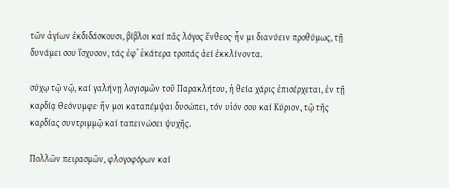τῶν ἁγίων ἐκδιδάσκουσι, βίβλοι καί πᾶς λόγος ἔνθεος· ἦν μι διανύειν προθύμως, τῇ δυνάμει σου ἴσχυσον, τάς ἐφ’ ἑκάτερα τροπάς ἀεί ἐκκλίνοντα.

σύχῳ τῷ νῷ, καί γαλήνῃ λογισμῶν τοῦ Παρακλήτου, ἡ θεία χάρις ἐπισέρχεται, ἐν τῇ καρδίᾳ Θεόνυμφε· ἥν μοι καταπέμψαι δυσώπει, τόν υἱόν σου καί Κύριον, τῷ τῆς καρδίας συντριμμῷ καί ταπεινώσει ψυχῆς.

Πολλῶν πειρασμῶν, φλογοφόρων καί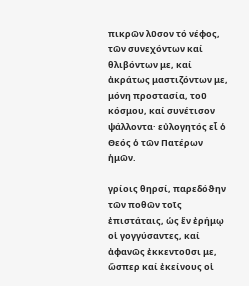πικρῶν λῦσον τό νέφος, τῶν συνεχόντων καί θλιβόντων με, καί ἀκράτως μαστιζόντων με, μόνη προστασία, τοῦ κόσμου, καί συνέτισον ψάλλοντα· εὐλογητός εἶ ὁ Θεός ὁ τῶν Πατέρων ἡμῶν.

γρίοις θηρσί, παρεδόϑην τῶν ποθῶν τοῖς ἐπιστάταις, ὡς ἕν ἐρήμῳ οἱ γογγύσαντες, καί ἀφανῶς ἐκκεντοῦσι με, ὥσπερ καί ἐκείνους οἱ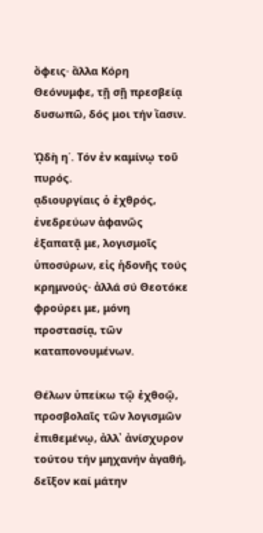ὄφεις· ἄλλα Κόρη Θεόνυμφε, τῇ σῇ πρεσβείᾳ δυσωπῶ, δός μοι τήν ἴασιν.

ᾨδὴ η΄. Τόν ἐν καμίνῳ τοῦ πυρός.
ᾳδιουργίαις ὁ ἐχθρός, ἐνεδρεύων ἀφανῶς ἐξαπατᾷ με, λογισμοῖς ὑποσύρων, εἰς ἡδονῆς τούς κρημνούς· ἀλλά σύ Θεοτόκε φρούρει με, μόνη προστασίᾳ, τῶν καταπονουμένων.

Θέλων ὑπείκω τῷ ἐχθοῷ, προσβολαῖς τῶν λογισμῶν ἐπιθεμένῳ, ἀλλ᾽ ἀνίσχυρον τούτου τήν μηχανήν ἀγαθή, δεῖξον καί μάτην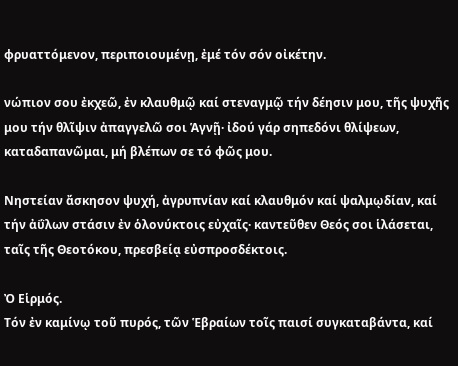φρυαττόμενον, περιποιουμένῃ, ἐμέ τόν σόν οἰκέτην.

νώπιον σου ἐκχεῶ, ἐν κλαυθμῷ καί στεναγμῷ τήν δέησιν μου, τῆς ψυχῆς μου τήν θλῖψιν ἀπαγγελῶ σοι Ἁγνῇ· ἰδού γάρ σηπεδόνι θλίψεων, καταδαπανῶμαι, μή βλέπων σε τό φῶς μου.

Νηστείαν ἄσκησον ψυχή, ἀγρυπνίαν καί κλαυθμόν καί ψαλμῳδίαν, καί τήν ἀΰλων στάσιν ἐν ὁλονύκτοις εὐχαῖς· καντεῦθεν Θεός σοι ἱλάσεται, ταῖς τῆς Θεοτόκου, πρεσβείᾳ εὐσπροσδέκτοις.

Ὀ Εἱρμός.
Τόν ἐν καμίνῳ τοῦ πυρός, τῶν Ἑβραίων τοῖς παισί συγκαταβάντα, καί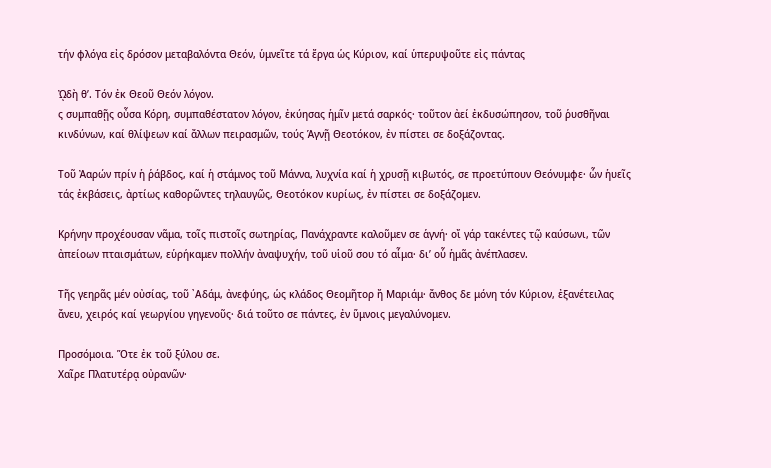τήν φλόγα εἰς δρόσον μεταβαλόντα Θεόν, ὑμνεῖτε τά ἔργα ὡς Κύριον, καί ὑπερυψοῦτε εἰς πάντας

ᾨδὴ θ’. Τόν ἐκ Θεοῦ Θεόν λόγον.
ς συμπαθῇς οὖσα Κόρη, συμπαθέστατον λόγον, ἐκύησας ἡμῖν μετά σαρκός· τοῦτον ἀεί ἐκδυσώπησον, τοῦ ῥυσθῆναι κινδύνων, καί θλίψεων καί ἄλλων πειρασμῶν, τούς Ἁγνῇ Θεοτόκον, ἐν πίστει σε δοξάζοντας.

Τοῦ Ἀαρών πρίν ἡ ῥάβδος, καί ἡ στάμνος τοῦ Μάννα, λυχνία καί ἡ χρυσῇ κιβωτός, σε προετύπουν Θεόνυμφε· ὧν ἡυεῖς τάς ἐκβάσεις, ἀρτίως καθορῶντες τηλαυγῶς, Θεοτόκον κυρίως, ἐν πίστει σε δοξάζομεν.

Κρήνην προχέουσαν νᾶμα, τοῖς πιστοῖς σωτηρίας, Πανάχραντε καλοῦμεν σε ἁγνή· οἴ γάρ τακέντες τῷ καύσωνι, τῶν ἀπείοων πταισμάτων, εὑρήκαμεν πολλήν ἀναψυχήν, τοῦ υἱοῦ σου τό αἷμα· δι’ οὗ ἡμᾶς ἀνέπλασεν.

Τῆς γεηρᾶς μέν οὐσίας, τοῦ ᾿Αδάμ, ἀνεφύης, ὡς κλάδος Θεομῆτορ ἤ Μαριάμ· ἄνθος δε μόνη τόν Κύριον, ἐξανέτειλας ἄνευ, χειρός καί γεωργίου γηγενοῦς· διά τοῦτο σε πάντες, ἐν ὕμνοις μεγαλύνομεν.

Προσόμοια. Ὅτε ἐκ τοῦ ξύλου σε.
Χαῖρε Πλατυτέρᾳ οὐρανῶν·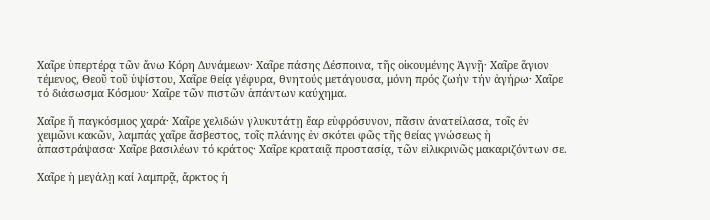Χαῖρε ὑπερτέρᾳ τῶν ἄνω Κόρη Δυνάμεων· Χαῖρε πάσης Δέσποινα, τῆς οἰκουμένης Ἁγνῇ· Χαῖρε ἅγιον τέμενος, Θεοῦ τοῦ ὑψίστου, Χαῖρε θείᾳ γέφυρα, θνητούς μετάγουσα, μόνη πρός ζωήν τήν ἀγήρω· Χαῖρε τό διάσωσμα Κόσμου· Χαῖρε τῶν πιστῶν ἁπάντων καύχημα.

Χαῖρε ἥ παγκόσμιος χαρά· Χαῖρε χελιδών γλυκυτάτῃ ἔαρ εὐφρόσυνον, πᾶσιν ἀνατείλασα, τοῖς ἐν χειμῶνι κακῶν, λαμπάς χαῖρε ἄσβεστος, τοῖς πλάνης ἐν σκότει φῶς τῆς θείας γνώσεως ἡ ἀπαστράψασα· Χαῖρε βασιλέων τό κράτος· Χαῖρε κραταιᾷ προστασίᾳ, τῶν εἰλικρινῶς μακαριζόντων σε.

Χαῖρε ἡ μεγάλῃ καί λαμπρᾷ, ἄρκτος ἡ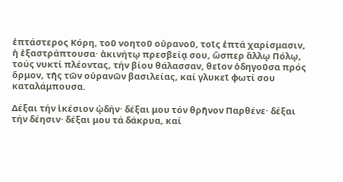ἑπτάστερος Κόρη, τοῦ νοητοῦ οὐρανοῦ, τοῖς ἑπτά χαρίσμασιν, ἡ ἐξαστράπτουσα· ἀκινήτῳ πρεσβείᾳ σου, ὥσπερ ἄλλῳ Πόλῳ, τούς νυκτί πλέοντας, τήν βίου θάλασσαν, θεῖον ὁδηγοῦσα πρός ὅρμον, τῆς τῶν οὐρανῶν βασιλείας, καί γλυκεῖ φωτί σου καταλάμπουσα.

Δέξαι τήν ἱκέσιον ᾠδήν· δέξαι μου τόν θρῆνον Παρθένε· δέξαι τήν δέησιν· δέξαι μου τά δάκρυα, καί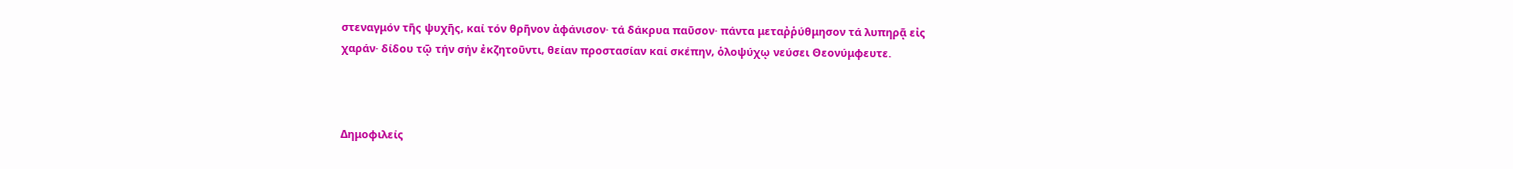στεναγμόν τῆς ψυχῆς, καί τόν θρῆνον ἀφάνισον· τά δάκρυα παῦσον· πάντα μεταῤῥύθμησον τά λυπηρᾷ εἰς χαράν· δίδου τῷ τήν σήν ἐκζητοῦντι, θείαν προστασίαν καί σκέπην, ὁλοψύχῳ νεύσει Θεονύμφευτε.



Δημοφιλείς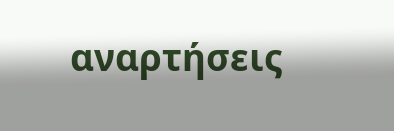αναρτήσεις